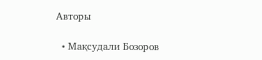Авторы

  • Мақсудали Бозоров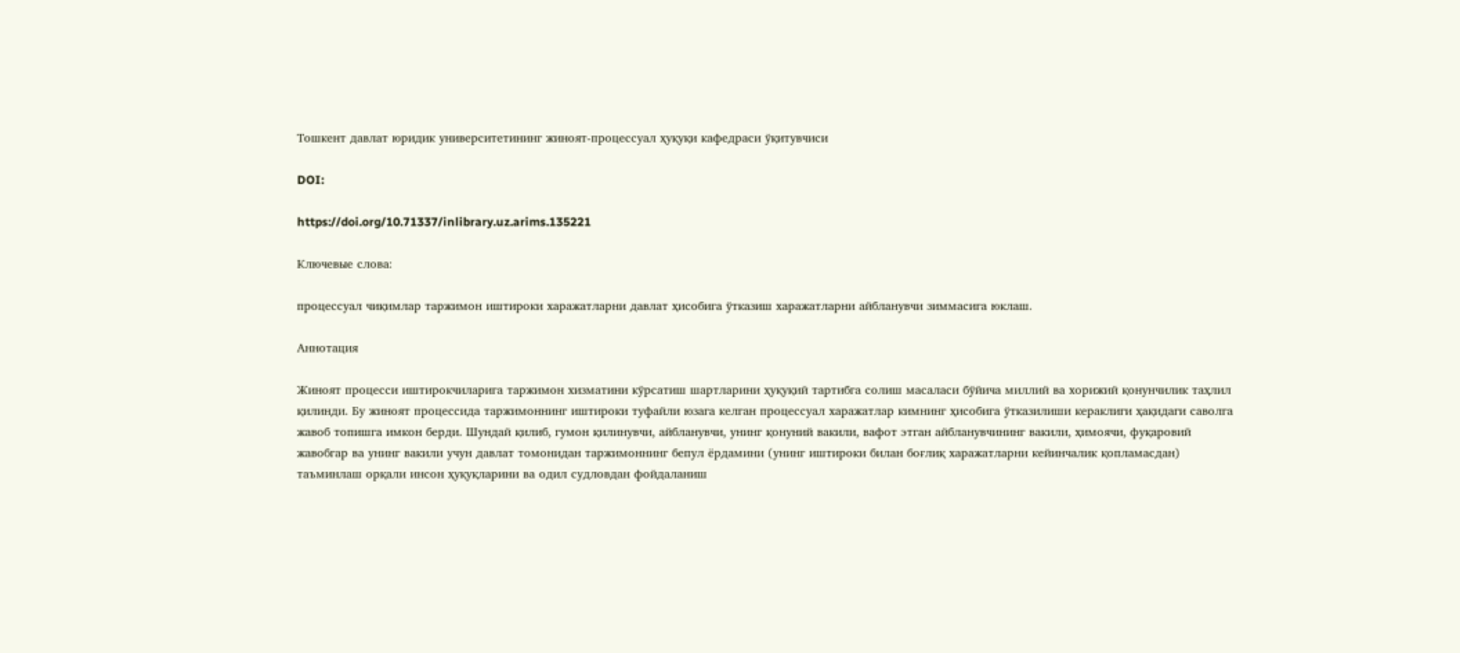Тошкент давлат юридик университетининг жиноят-процессуал ҳуқуқи кафедраси ўқитувчиси

DOI:

https://doi.org/10.71337/inlibrary.uz.arims.135221

Ключевые слова:

процессуал чиқимлар таржимон иштироки харажатларни давлат ҳисобига ўтказиш харажатларни айбланувчи зиммасига юклаш.

Аннотация

Жиноят процесси иштирокчиларига таржимон хизматини кўрсатиш шартларини ҳуқуқий тартибга солиш масаласи бўйича миллий ва хорижий қонунчилик таҳлил қилинди. Бу жиноят процессида таржимоннинг иштироки туфайли юзага келган процессуал харажатлар кимнинг ҳисобига ўтказилиши кераклиги ҳақидаги саволга жавоб топишга имкон берди. Шундай қилиб, гумон қилинувчи, айбланувчи, унинг қонуний вакили, вафот этган айбланувчининг вакили, ҳимоячи, фуқаровий жавобгар ва унинг вакили учун давлат томонидан таржимоннинг бепул ёрдамини (унинг иштироки билан боғлиқ харажатларни кейинчалик қопламасдан) таъминлаш орқали инсон ҳуқуқларини ва одил судловдан фойдаланиш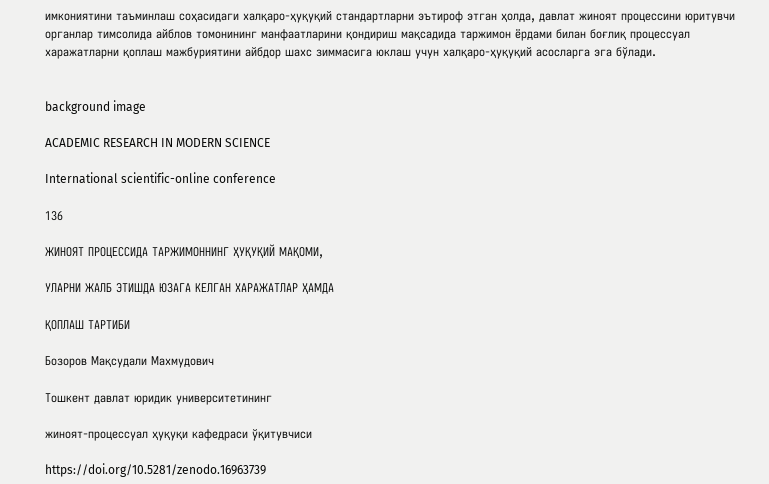имкониятини таъминлаш соҳасидаги халқаро-ҳуқуқий стандартларни эътироф этган ҳолда, давлат жиноят процессини юритувчи органлар тимсолида айблов томонининг манфаатларини қондириш мақсадида таржимон ёрдами билан боғлиқ процессуал харажатларни қоплаш мажбуриятини айбдор шахс зиммасига юклаш учун халқаро-ҳуқуқий асосларга эга бўлади.


background image

ACADEMIC RESEARCH IN MODERN SCIENCE

International scientific-online conference

136

ЖИНОЯТ ПРОЦЕССИДА ТАРЖИМОННИНГ ҲУҚУҚИЙ МАҚОМИ,

УЛАРНИ ЖАЛБ ЭТИШДА ЮЗАГА КЕЛГАН ХАРАЖАТЛАР ҲАМДА

ҚОПЛАШ ТАРТИБИ

Бозоров Мақсудали Махмудович

Тошкент давлат юридик университетининг

жиноят-процессуал ҳуқуқи кафедраси ўқитувчиси

https://doi.org/10.5281/zenodo.16963739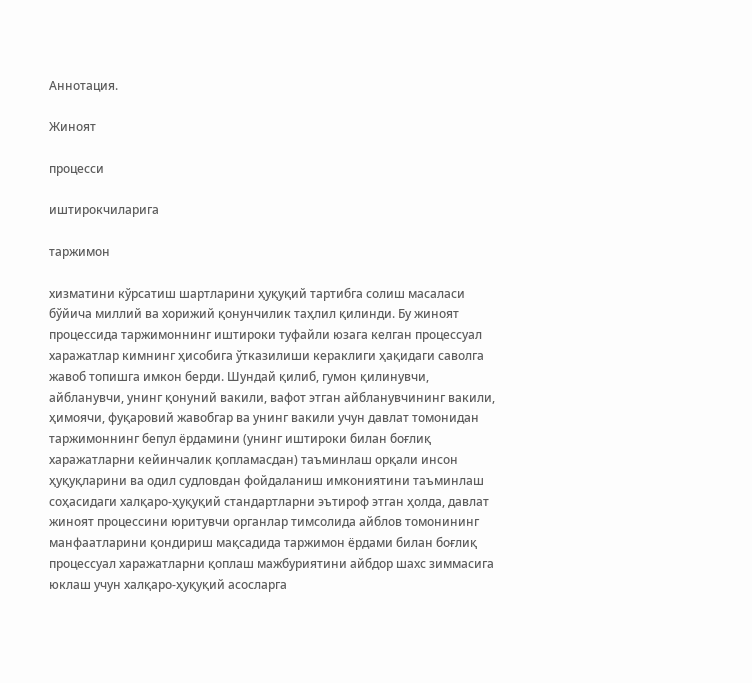Аннотация.

Жиноят

процесси

иштирокчиларига

таржимон

хизматини кўрсатиш шартларини ҳуқуқий тартибга солиш масаласи
бўйича миллий ва хорижий қонунчилик таҳлил қилинди. Бу жиноят
процессида таржимоннинг иштироки туфайли юзага келган процессуал
харажатлар кимнинг ҳисобига ўтказилиши кераклиги ҳақидаги саволга
жавоб топишга имкон берди. Шундай қилиб, гумон қилинувчи,
айбланувчи, унинг қонуний вакили, вафот этган айбланувчининг вакили,
ҳимоячи, фуқаровий жавобгар ва унинг вакили учун давлат томонидан
таржимоннинг бепул ёрдамини (унинг иштироки билан боғлиқ
харажатларни кейинчалик қопламасдан) таъминлаш орқали инсон
ҳуқуқларини ва одил судловдан фойдаланиш имкониятини таъминлаш
соҳасидаги халқаро-ҳуқуқий стандартларни эътироф этган ҳолда, давлат
жиноят процессини юритувчи органлар тимсолида айблов томонининг
манфаатларини қондириш мақсадида таржимон ёрдами билан боғлиқ
процессуал харажатларни қоплаш мажбуриятини айбдор шахс зиммасига
юклаш учун халқаро-ҳуқуқий асосларга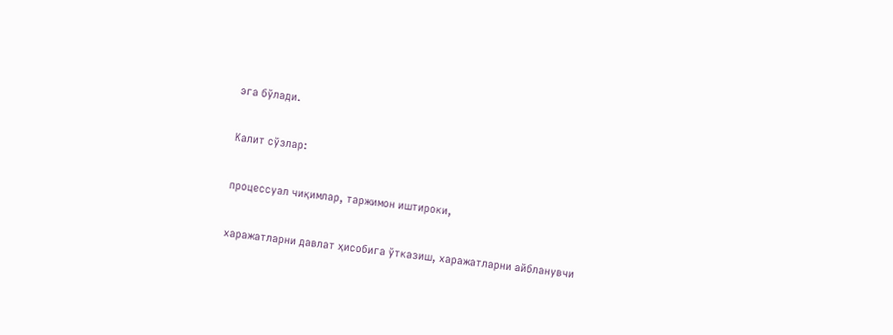эга бўлади.

Калит сўзлар:

процессуал чиқимлар, таржимон иштироки,

харажатларни давлат ҳисобига ўтказиш, харажатларни айбланувчи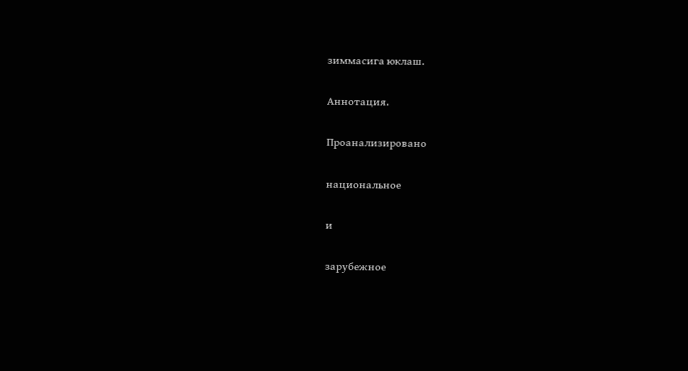зиммасига юклаш.

Аннотация.

Проанализировано

национальное

и

зарубежное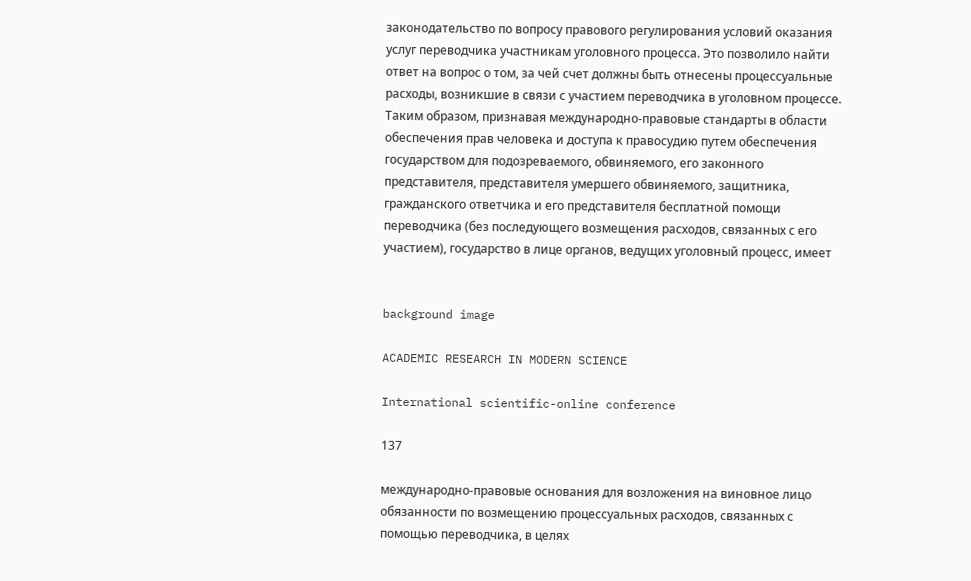законодательство по вопросу правового регулирования условий оказания
услуг переводчика участникам уголовного процесса. Это позволило найти
ответ на вопрос о том, за чей счет должны быть отнесены процессуальные
расходы, возникшие в связи с участием переводчика в уголовном процессе.
Таким образом, признавая международно-правовые стандарты в области
обеспечения прав человека и доступа к правосудию путем обеспечения
государством для подозреваемого, обвиняемого, его законного
представителя, представителя умершего обвиняемого, защитника,
гражданского ответчика и его представителя бесплатной помощи
переводчика (без последующего возмещения расходов, связанных с его
участием), государство в лице органов, ведущих уголовный процесс, имеет


background image

ACADEMIC RESEARCH IN MODERN SCIENCE

International scientific-online conference

137

международно-правовые основания для возложения на виновное лицо
обязанности по возмещению процессуальных расходов, связанных с
помощью переводчика, в целях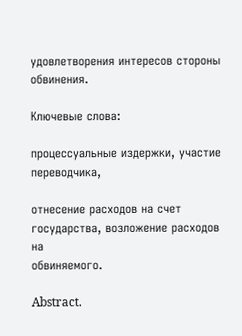удовлетворения интересов стороны
обвинения.

Ключевые слова:

процессуальные издержки, участие переводчика,

отнесение расходов на счет государства, возложение расходов на
обвиняемого.

Abstract.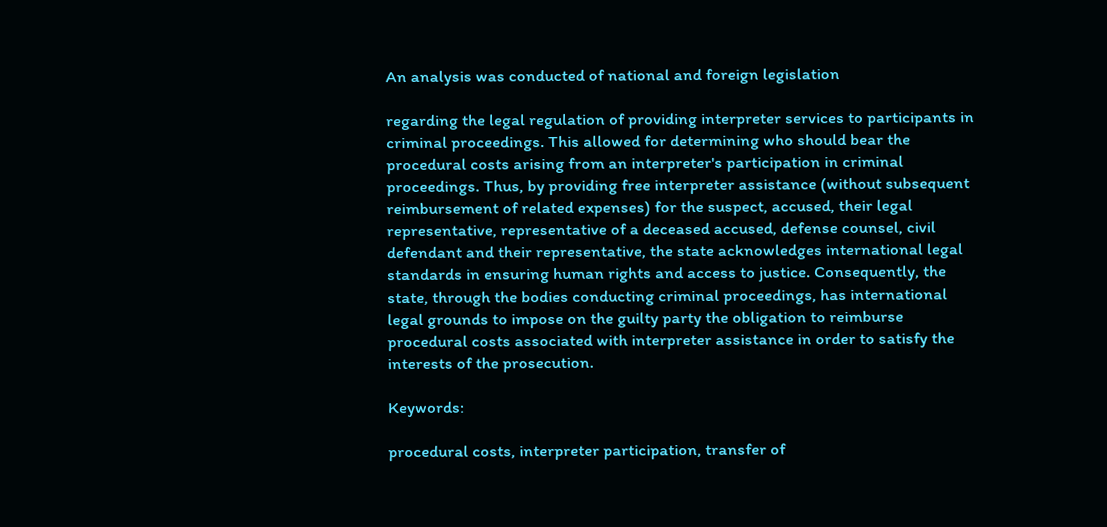An analysis was conducted of national and foreign legislation

regarding the legal regulation of providing interpreter services to participants in
criminal proceedings. This allowed for determining who should bear the
procedural costs arising from an interpreter's participation in criminal
proceedings. Thus, by providing free interpreter assistance (without subsequent
reimbursement of related expenses) for the suspect, accused, their legal
representative, representative of a deceased accused, defense counsel, civil
defendant and their representative, the state acknowledges international legal
standards in ensuring human rights and access to justice. Consequently, the
state, through the bodies conducting criminal proceedings, has international
legal grounds to impose on the guilty party the obligation to reimburse
procedural costs associated with interpreter assistance in order to satisfy the
interests of the prosecution.

Keywords:

procedural costs, interpreter participation, transfer of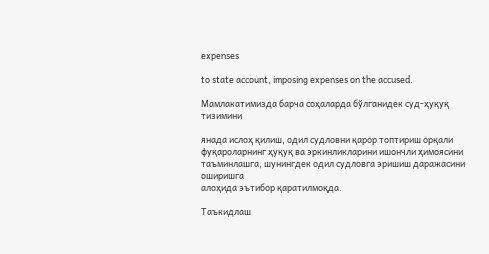expenses

to state account, imposing expenses on the accused.

Мамлакатимизда барча соҳаларда бўлганидек суд-ҳуқуқ тизимини

янада ислоҳ қилиш, одил судловни қарор топтириш орқали
фуқароларнинг ҳуқуқ ва эркинликларини ишончли ҳимоясини
таъминлашга, шунингдек одил судловга эришиш даражасини оширишга
алоҳида эътибор қаратилмоқда.

Таъкидлаш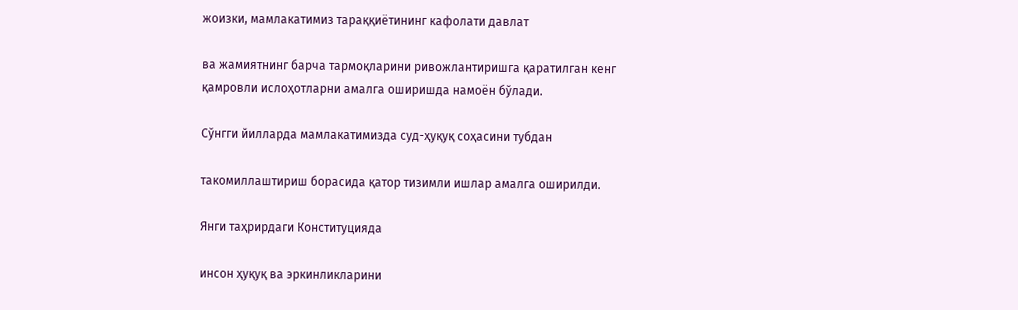жоизки, мамлакатимиз тараққиётининг кафолати давлат

ва жамиятнинг барча тармоқларини ривожлантиришга қаратилган кенг
қамровли ислоҳотларни амалга оширишда намоён бўлади.

Сўнгги йилларда мамлакатимизда суд-ҳуқуқ соҳасини тубдан

такомиллаштириш борасида қатор тизимли ишлар амалга оширилди.

Янги таҳрирдаги Конституцияда

инсон ҳуқуқ ва эркинликларини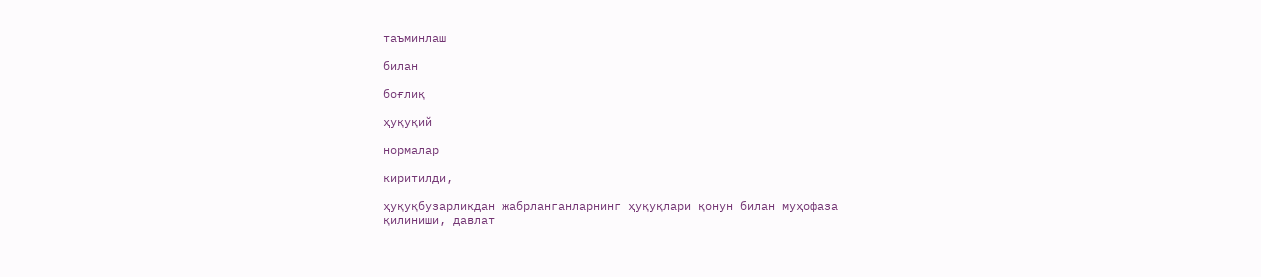таъминлаш

билан

боғлиқ

ҳуқуқий

нормалар

киритилди,

ҳуқуқбузарликдан жабрланганларнинг ҳуқуқлари қонун билан муҳофаза
қилиниши, давлат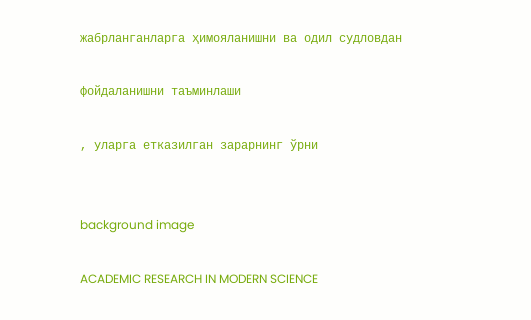жабрланганларга ҳимояланишни ва одил судловдан

фойдаланишни таъминлаши

, уларга етказилган зарарнинг ўрни


background image

ACADEMIC RESEARCH IN MODERN SCIENCE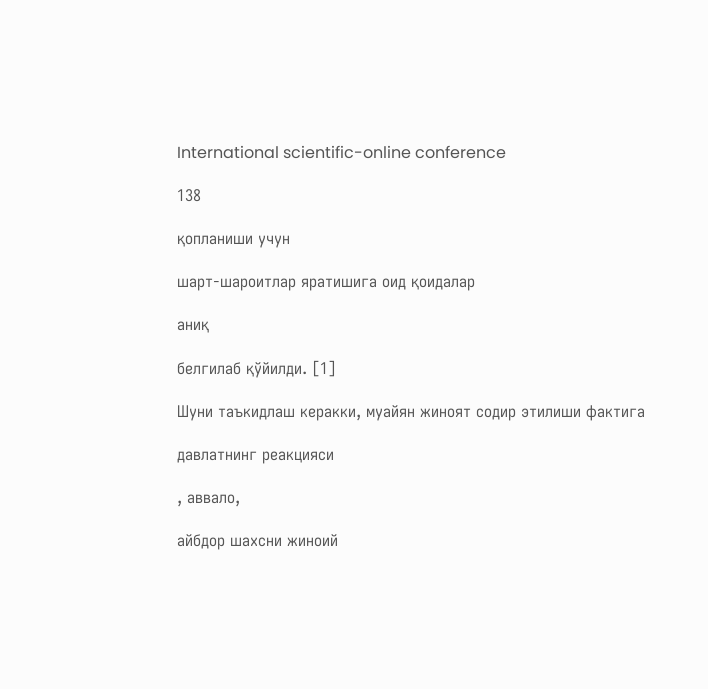International scientific-online conference

138

қопланиши учун

шарт-шароитлар яратишига оид қоидалар

аниқ

белгилаб қўйилди. [1]

Шуни таъкидлаш керакки, муайян жиноят содир этилиши фактига

давлатнинг реакцияси

, аввало,

айбдор шахсни жиноий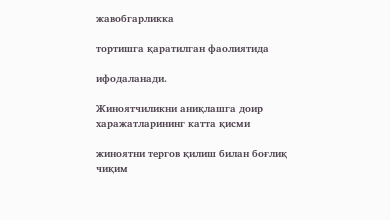жавобгарликка

тортишга қаратилган фаолиятида

ифодаланади.

Жиноятчиликни аниқлашга доир харажатларининг катта қисми

жиноятни тергов қилиш билан боғлиқ чиқим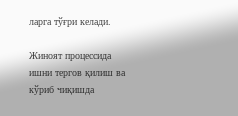ларга тўғри келади.

Жиноят процессида ишни тергов қилиш ва кўриб чиқишда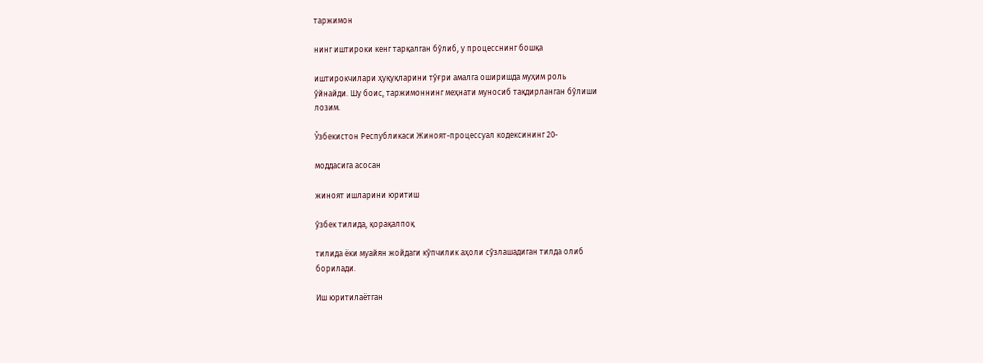таржимон

нинг иштироки кенг тарқалган бўлиб, у процесснинг бошқа

иштирокчилари ҳуқуқларини тўғри амалга оширишда муҳим роль
ўйнайди. Шу боис, таржимоннинг меҳнати муносиб тақдирланган бўлиши
лозим.

Ўзбекистон Республикаси Жиноят-процессуал кодексининг 20-

моддасига асосан

жиноят ишларини юритиш

ўзбек тилида, қорақалпоқ

тилида ёки муайян жойдаги кўпчилик аҳоли сўзлашадиган тилда олиб
борилади.

Иш юритилаётган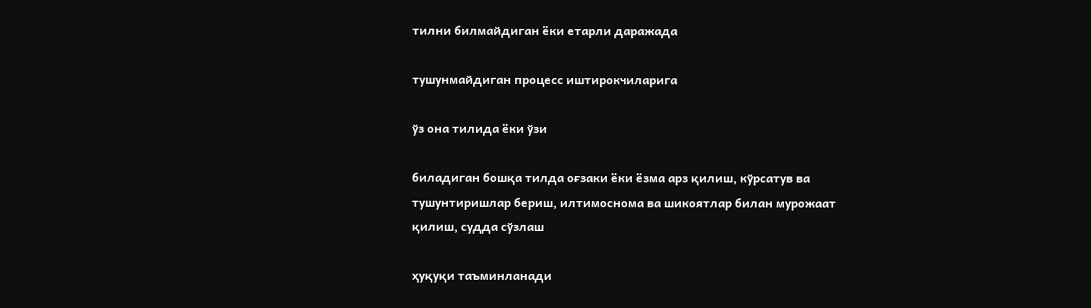тилни билмайдиган ёки етарли даражада

тушунмайдиган процесс иштирокчиларига

ўз она тилида ёки ўзи

биладиган бошқа тилда оғзаки ёки ёзма арз қилиш, кўрсатув ва
тушунтиришлар бериш, илтимоснома ва шикоятлар билан мурожаат
қилиш, судда сўзлаш

ҳуқуқи таъминланади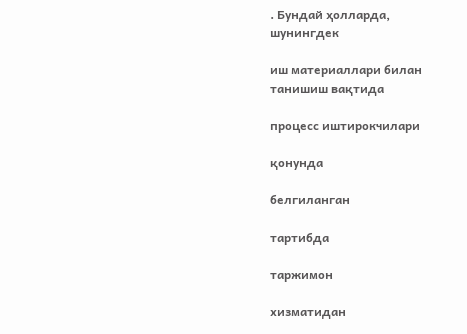. Бундай ҳолларда, шунингдек

иш материаллари билан танишиш вақтида

процесс иштирокчилари

қонунда

белгиланган

тартибда

таржимон

хизматидан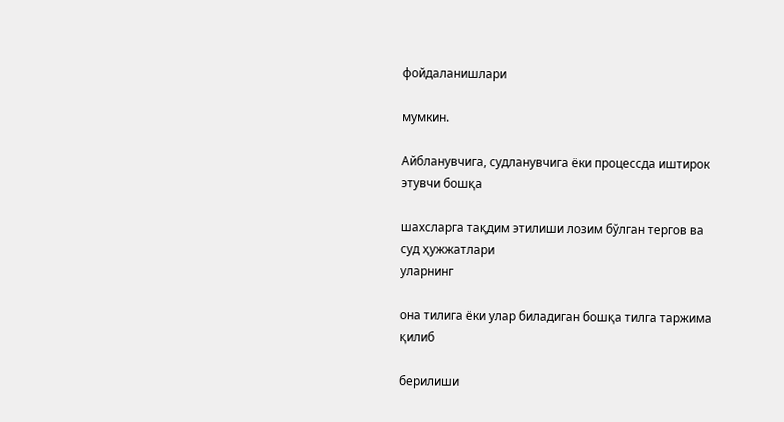фойдаланишлари

мумкин.

Айбланувчига, судланувчига ёки процессда иштирок этувчи бошқа

шахсларга тақдим этилиши лозим бўлган тергов ва суд ҳужжатлари
уларнинг

она тилига ёки улар биладиган бошқа тилга таржима қилиб

берилиши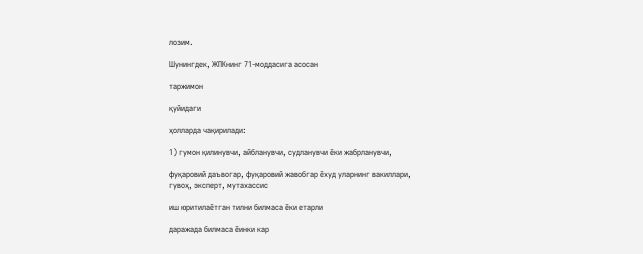лозим.

Шунингдек, ЖПКнинг 71-моддасига асосан

таржимон

қуйидаги

ҳолларда чақирилади:

1) гумон қилинувчи, айбланувчи, судланувчи ёки жабрланувчи,

фуқаровий даъвогар, фуқаровий жавобгар ёхуд уларнинг вакиллари,
гувоҳ, эксперт, мутахассис

иш юритилаётган тилни билмаса ёки етарли

даражада билмаса ёинки кар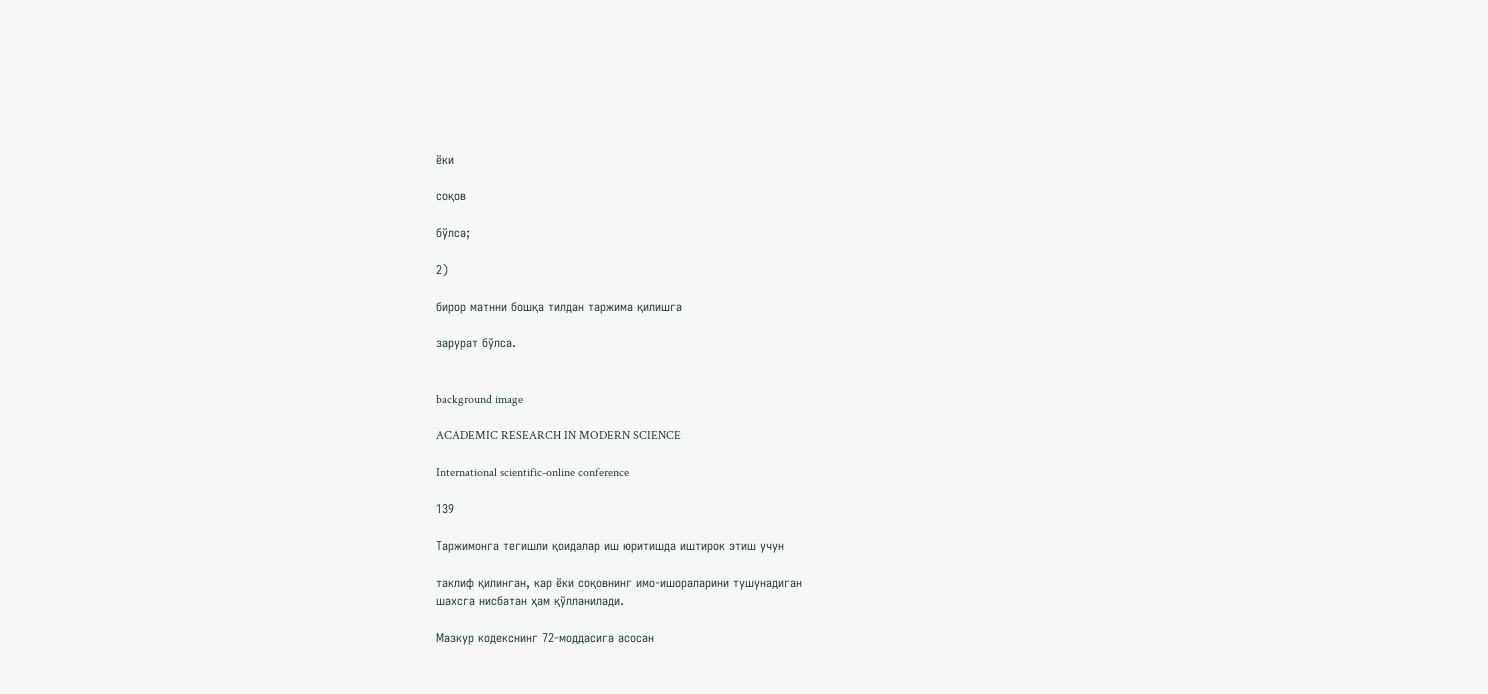ёки

соқов

бўлса;

2)

бирор матнни бошқа тилдан таржима қилишга

зарурат бўлса.


background image

ACADEMIC RESEARCH IN MODERN SCIENCE

International scientific-online conference

139

Таржимонга тегишли қоидалар иш юритишда иштирок этиш учун

таклиф қилинган, кар ёки соқовнинг имо-ишораларини тушунадиган
шахсга нисбатан ҳам қўлланилади.

Мазкур кодекснинг 72-моддасига асосан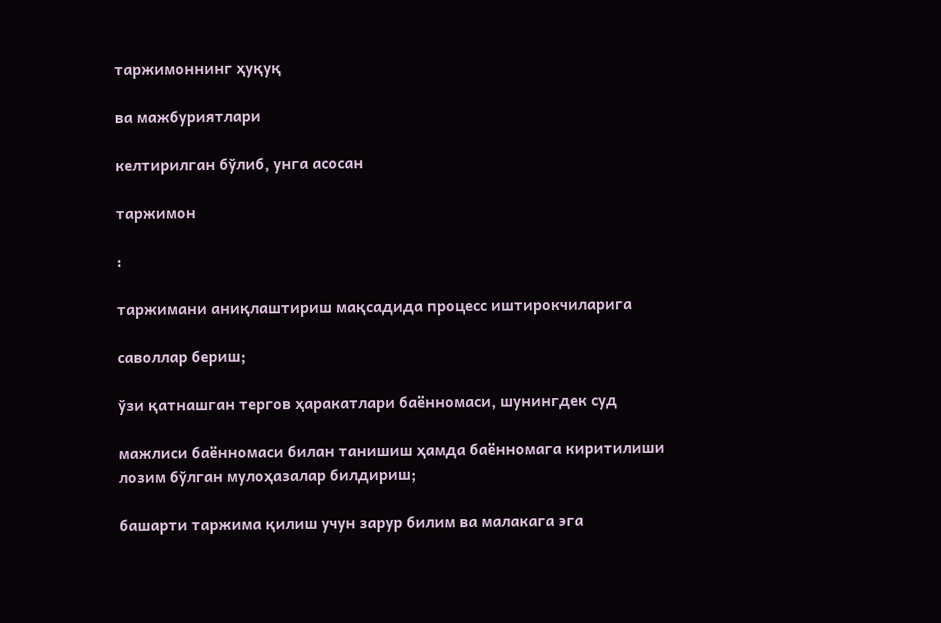таржимоннинг ҳуқуқ

ва мажбуриятлари

келтирилган бўлиб, унга асосан

таржимон

:

таржимани аниқлаштириш мақсадида процесс иштирокчиларига

саволлар бериш;

ўзи қатнашган тергов ҳаракатлари баённомаси, шунингдек суд

мажлиси баённомаси билан танишиш ҳамда баённомага киритилиши
лозим бўлган мулоҳазалар билдириш;

башарти таржима қилиш учун зарур билим ва малакага эга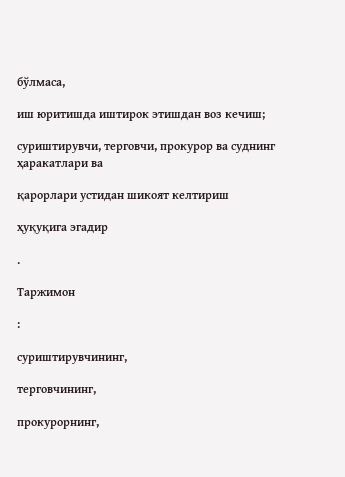бўлмаса,

иш юритишда иштирок этишдан воз кечиш;

суриштирувчи, терговчи, прокурор ва суднинг ҳаракатлари ва

қарорлари устидан шикоят келтириш

ҳуқуқига эгадир

.

Таржимон

:

суриштирувчининг,

терговчининг,

прокурорнинг,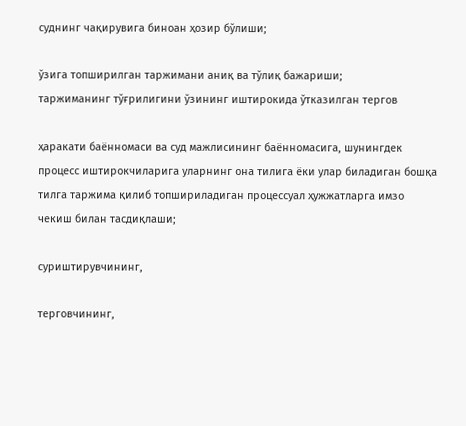суднинг чақирувига биноан ҳозир бўлиши;

ўзига топширилган таржимани аниқ ва тўлиқ бажариши;
таржиманинг тўғрилигини ўзининг иштирокида ўтказилган тергов

ҳаракати баённомаси ва суд мажлисининг баённомасига, шунингдек
процесс иштирокчиларига уларнинг она тилига ёки улар биладиган бошқа
тилга таржима қилиб топшириладиган процессуал ҳужжатларга имзо
чекиш билан тасдиқлаши;

суриштирувчининг,

терговчининг,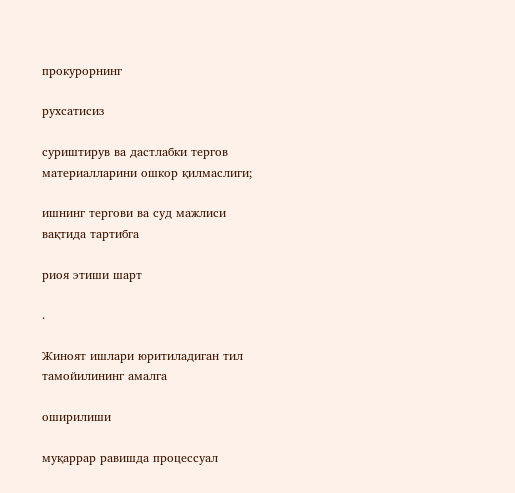прокурорнинг

рухсатисиз

суриштирув ва дастлабки тергов материалларини ошкор қилмаслиги;

ишнинг тергови ва суд мажлиси вақтида тартибга

риоя этиши шарт

.

Жиноят ишлари юритиладиган тил тамойилининг амалга

оширилиши

муқаррар равишда процессуал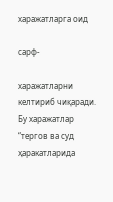харажатларга оид

сарф-

харажатларни келтириб чиқаради. Бу харажатлар “тергов ва суд
ҳаракатларида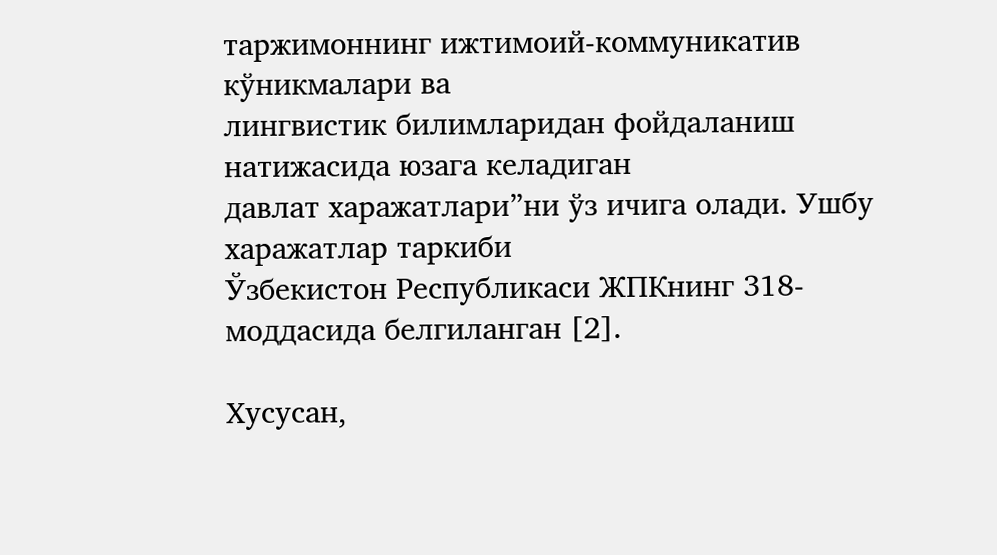таржимоннинг ижтимоий-коммуникатив кўникмалари ва
лингвистик билимларидан фойдаланиш натижасида юзага келадиган
давлат харажатлари”ни ўз ичига олади. Ушбу харажатлар таркиби
Ўзбекистон Республикаси ЖПКнинг 318-моддасида белгиланган [2].

Хусусан,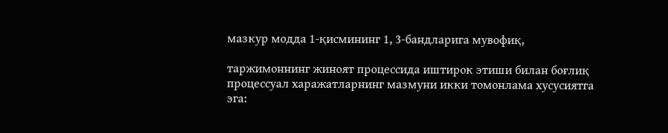мазкур модда 1-қисмининг 1, 3-бандларига мувофиқ,

таржимоннинг жиноят процессида иштирок этиши билан боғлиқ
процессуал харажатларнинг мазмуни икки томонлама хусусиятга эга: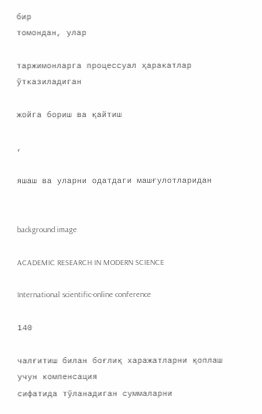бир
томондан, улар

таржимонларга процессуал ҳаракатлар ўтказиладиган

жойга бориш ва қайтиш

,

яшаш ва уларни одатдаги машғулотларидан


background image

ACADEMIC RESEARCH IN MODERN SCIENCE

International scientific-online conference

140

чалғитиш билан боғлиқ харажатларни қоплаш учун компенсация
сифатида тўланадиган суммаларни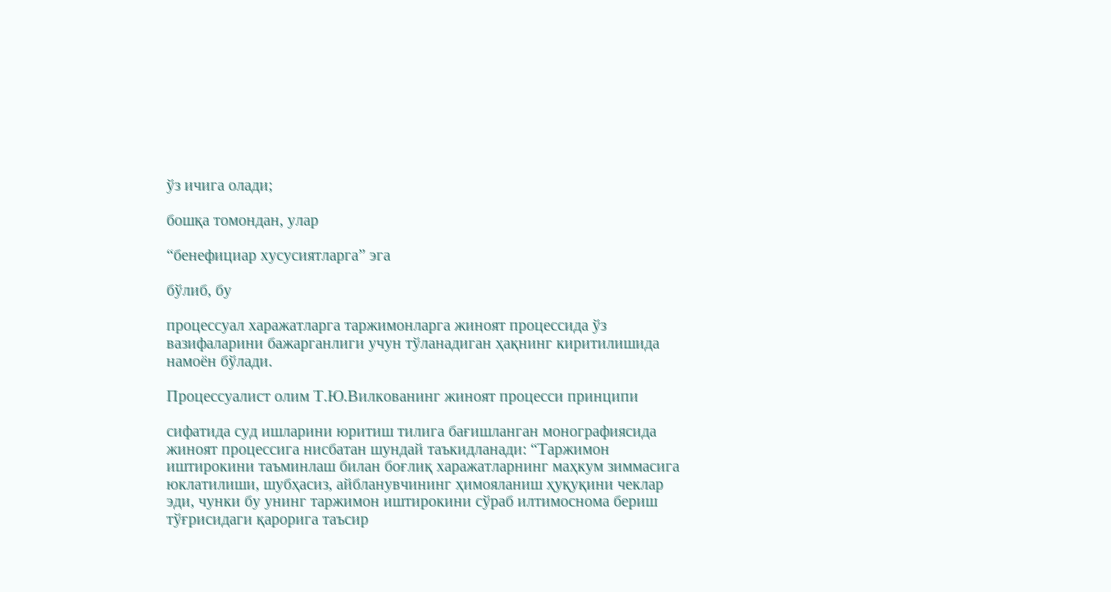ўз ичига олади;

бошқа томондан, улар

“бенефициар хусусиятларга” эга

бўлиб, бу

процессуал харажатларга таржимонларга жиноят процессида ўз
вазифаларини бажарганлиги учун тўланадиган ҳақнинг киритилишида
намоён бўлади.

Процессуалист олим Т.Ю.Вилкованинг жиноят процесси принципи

сифатида суд ишларини юритиш тилига бағишланган монографиясида
жиноят процессига нисбатан шундай таъкидланади: “Таржимон
иштирокини таъминлаш билан боғлиқ харажатларнинг маҳкум зиммасига
юклатилиши, шубҳасиз, айбланувчининг ҳимояланиш ҳуқуқини чеклар
эди, чунки бу унинг таржимон иштирокини сўраб илтимоснома бериш
тўғрисидаги қарорига таъсир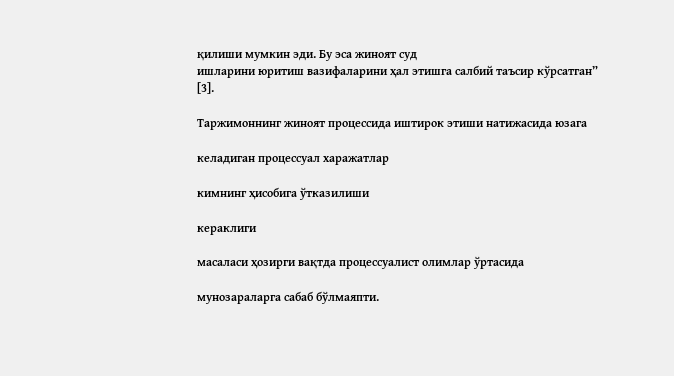қилиши мумкин эди. Бу эса жиноят суд
ишларини юритиш вазифаларини ҳал этишга салбий таъсир кўрсатган”
[3].

Таржимоннинг жиноят процессида иштирок этиши натижасида юзага

келадиган процессуал харажатлар

кимнинг ҳисобига ўтказилиши

кераклиги

масаласи ҳозирги вақтда процессуалист олимлар ўртасида

мунозараларга сабаб бўлмаяпти.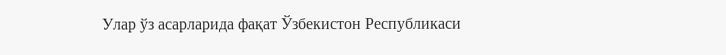Улар ўз асарларида фақат Ўзбекистон Республикаси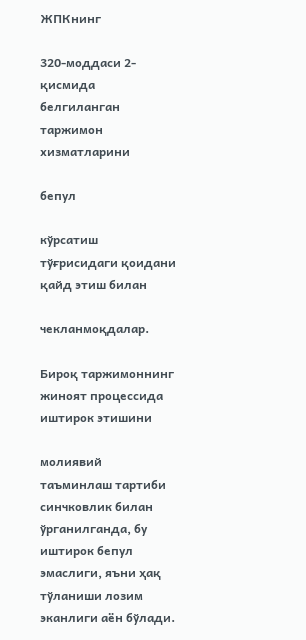ЖПКнинг

320-моддаси 2-қисмида белгиланган таржимон хизматларини

бепул

кўрсатиш тўғрисидаги қоидани қайд этиш билан

чекланмоқдалар.

Бироқ таржимоннинг жиноят процессида иштирок этишини

молиявий таъминлаш тартиби синчковлик билан ўрганилганда, бу
иштирок бепул эмаслиги, яъни ҳақ тўланиши лозим эканлиги аён бўлади.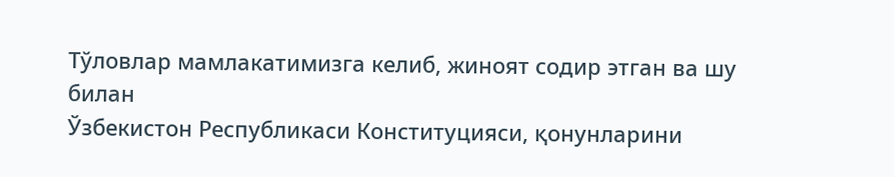Тўловлар мамлакатимизга келиб, жиноят содир этган ва шу билан
Ўзбекистон Республикаси Конституцияси, қонунларини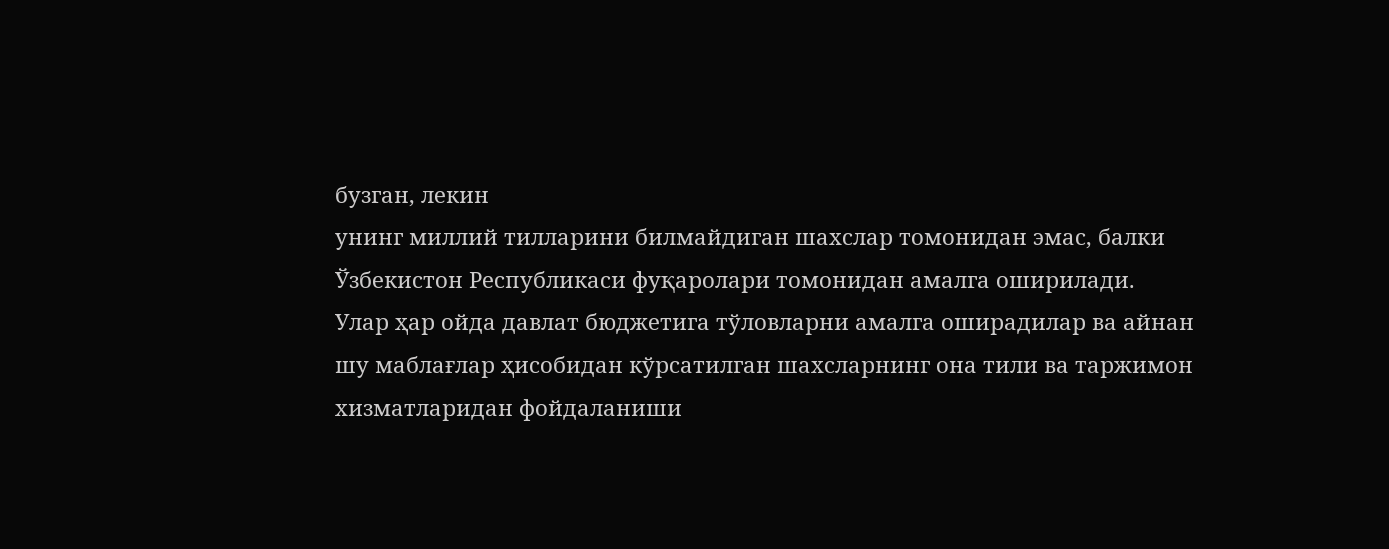бузган, лекин
унинг миллий тилларини билмайдиган шахслар томонидан эмас, балки
Ўзбекистон Республикаси фуқаролари томонидан амалга оширилади.
Улар ҳар ойда давлат бюджетига тўловларни амалга оширадилар ва айнан
шу маблағлар ҳисобидан кўрсатилган шахсларнинг она тили ва таржимон
хизматларидан фойдаланиши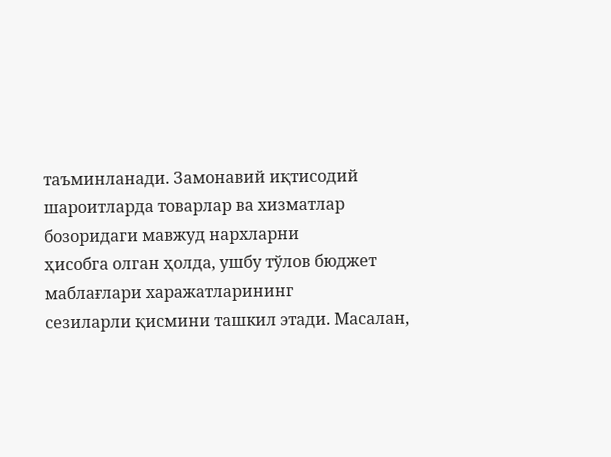таъминланади. Замонавий иқтисодий
шароитларда товарлар ва хизматлар бозоридаги мавжуд нархларни
ҳисобга олган ҳолда, ушбу тўлов бюджет маблағлари харажатларининг
сезиларли қисмини ташкил этади. Масалан,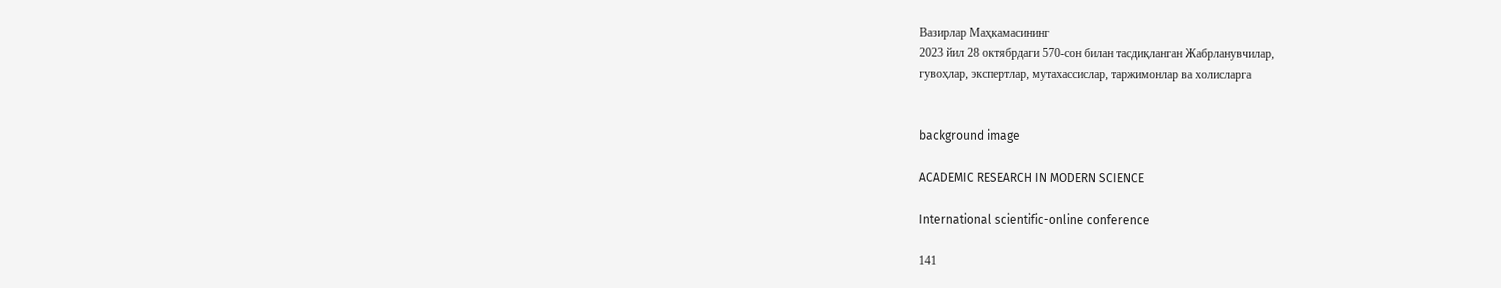Вазирлар Маҳкамасининг
2023 йил 28 октябрдаги 570-сон билан тасдиқланган Жабрланувчилар,
гувоҳлар, экспертлар, мутахассислар, таржимонлар ва холисларга


background image

ACADEMIC RESEARCH IN MODERN SCIENCE

International scientific-online conference

141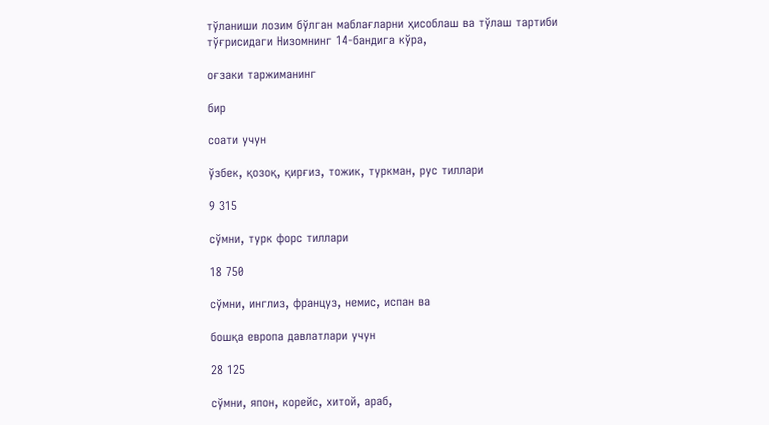тўланиши лозим бўлган маблағларни ҳисоблаш ва тўлаш тартиби
тўғрисидаги Низомнинг 14-бандига кўра,

оғзаки таржиманинг

бир

соати учун

ўзбек, қозоқ, қирғиз, тожик, туркман, рус тиллари

9 315

сўмни, турк форс тиллари

18 750

сўмни, инглиз, француз, немис, испан ва

бошқа европа давлатлари учун

28 125

сўмни, япон, корейс, хитой, араб,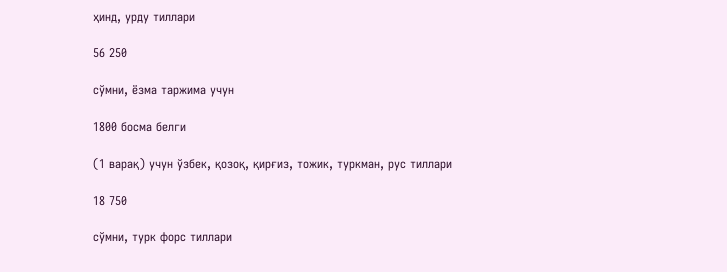ҳинд, урду тиллари

56 250

сўмни, ёзма таржима учун

1800 босма белги

(1 варақ) учун ўзбек, қозоқ, қирғиз, тожик, туркман, рус тиллари

18 750

сўмни, турк форс тиллари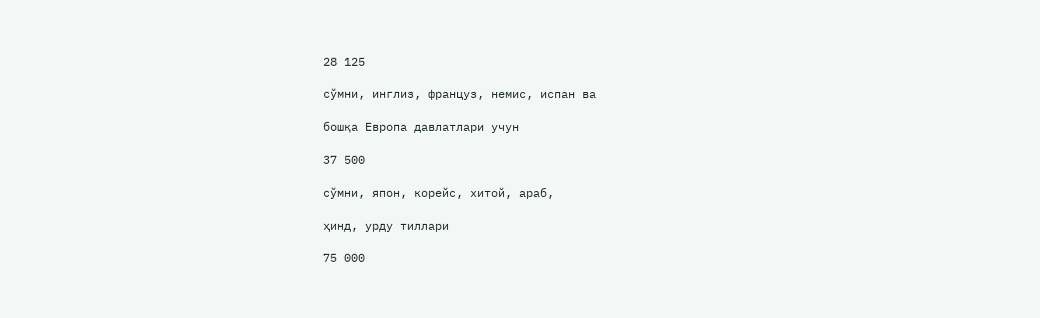28 125

сўмни, инглиз, француз, немис, испан ва

бошқа Европа давлатлари учун

37 500

сўмни, япон, корейс, хитой, араб,

ҳинд, урду тиллари

75 000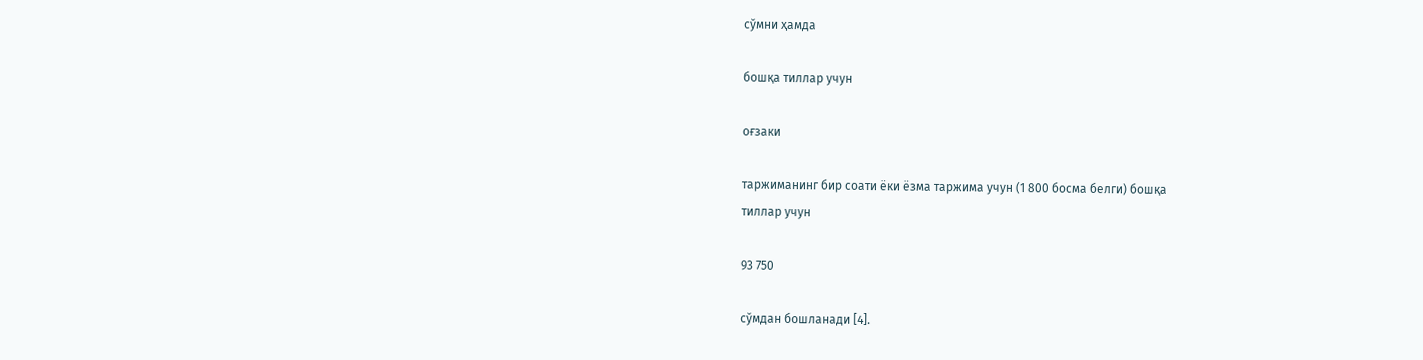сўмни ҳамда

бошқа тиллар учун

оғзаки

таржиманинг бир соати ёки ёзма таржима учун (1 800 босма белги) бошқа
тиллар учун

93 750

сўмдан бошланади [4].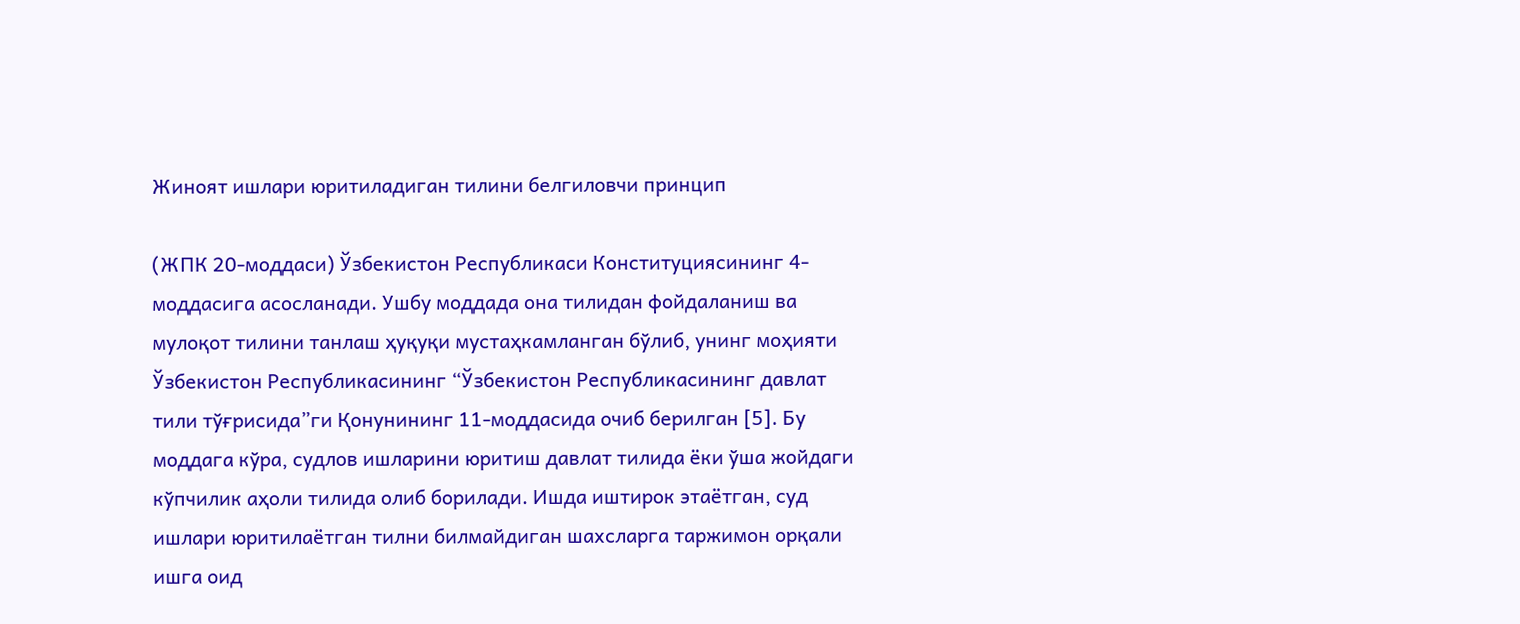Жиноят ишлари юритиладиган тилини белгиловчи принцип

(ЖПК 20-моддаси) Ўзбекистон Республикаси Конституциясининг 4-
моддасига асосланади. Ушбу моддада она тилидан фойдаланиш ва
мулоқот тилини танлаш ҳуқуқи мустаҳкамланган бўлиб, унинг моҳияти
Ўзбекистон Республикасининг “Ўзбекистон Республикасининг давлат
тили тўғрисида”ги Қонунининг 11-моддасида очиб берилган [5]. Бу
моддага кўра, судлов ишларини юритиш давлат тилида ёки ўша жойдаги
кўпчилик аҳоли тилида олиб борилади. Ишда иштирок этаётган, суд
ишлари юритилаётган тилни билмайдиган шахсларга таржимон орқали
ишга оид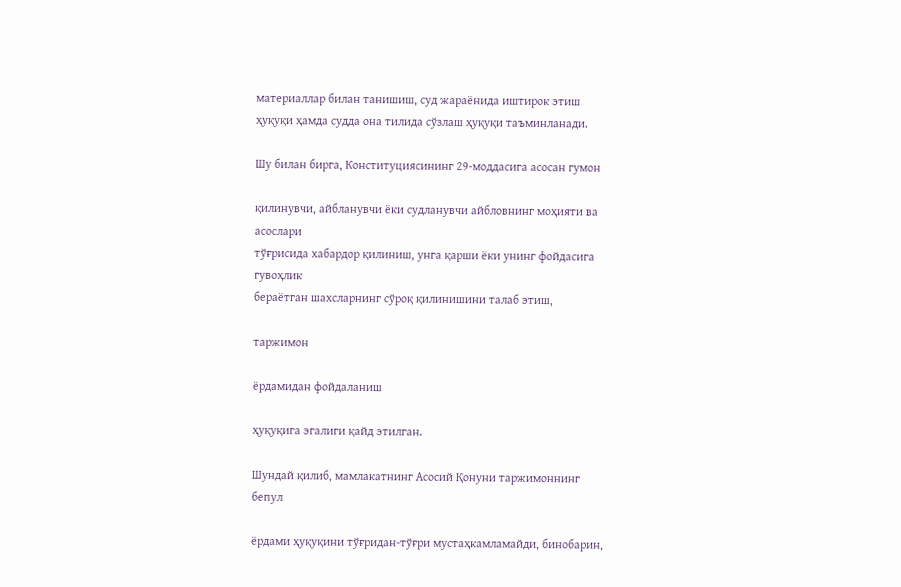материаллар билан танишиш, суд жараёнида иштирок этиш
ҳуқуқи ҳамда судда она тилида сўзлаш ҳуқуқи таъминланади.

Шу билан бирга, Конституциясининг 29-моддасига асосан гумон

қилинувчи, айбланувчи ёки судланувчи айбловнинг моҳияти ва асослари
тўғрисида хабардор қилиниш, унга қарши ёки унинг фойдасига гувоҳлик
бераётган шахсларнинг сўроқ қилинишини талаб этиш,

таржимон

ёрдамидан фойдаланиш

ҳуқуқига эгалиги қайд этилган.

Шундай қилиб, мамлакатнинг Асосий Қонуни таржимоннинг бепул

ёрдами ҳуқуқини тўғридан-тўғри мустаҳкамламайди, бинобарин,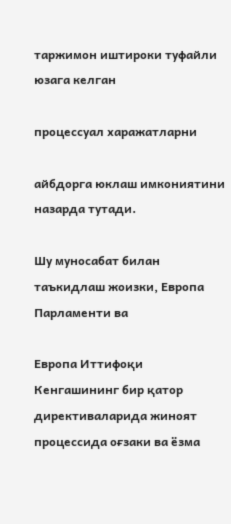таржимон иштироки туфайли юзага келган

процессуал харажатларни

айбдорга юклаш имкониятини назарда тутади.

Шу муносабат билан таъкидлаш жоизки, Европа Парламенти ва

Европа Иттифоқи Кенгашининг бир қатор директиваларида жиноят
процессида оғзаки ва ёзма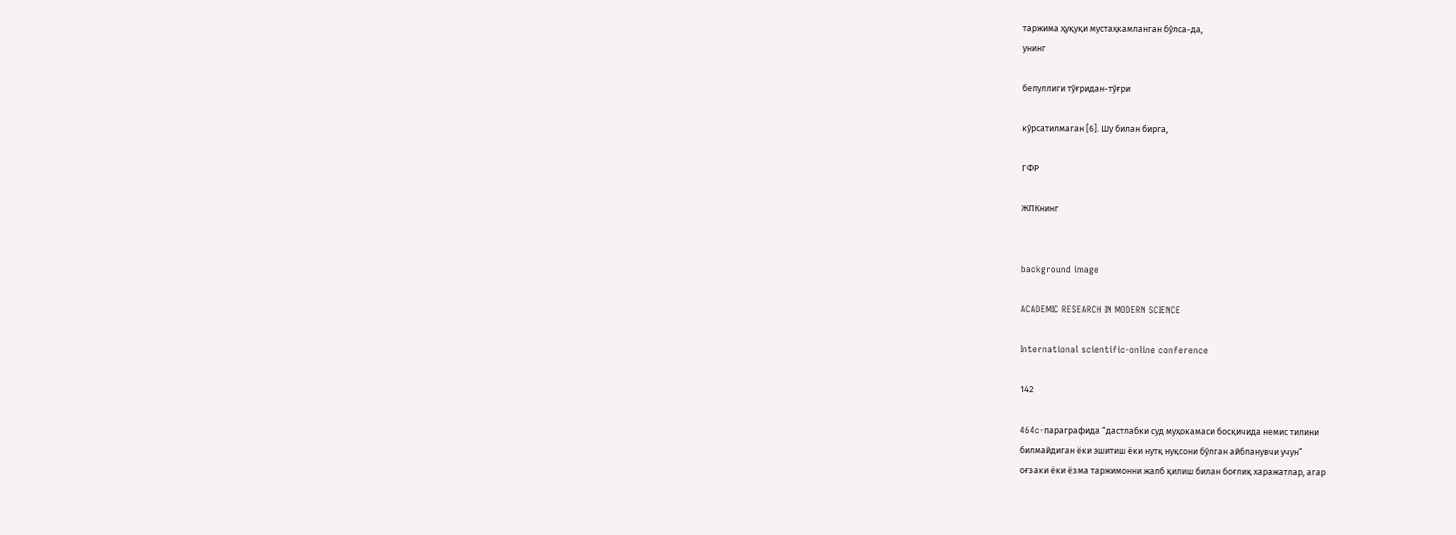таржима ҳуқуқи мустаҳкамланган бўлса-да,
унинг

бепуллиги тўғридан-тўғри

кўрсатилмаган [6]. Шу билан бирга,

ГФР

ЖПКнинг


background image

ACADEMIC RESEARCH IN MODERN SCIENCE

International scientific-online conference

142

464c-параграфида “дастлабки суд муҳокамаси босқичида немис тилини
билмайдиган ёки эшитиш ёки нутқ нуқсони бўлган айбланувчи учун”
оғзаки ёки ёзма таржимонни жалб қилиш билан боғлиқ харажатлар, агар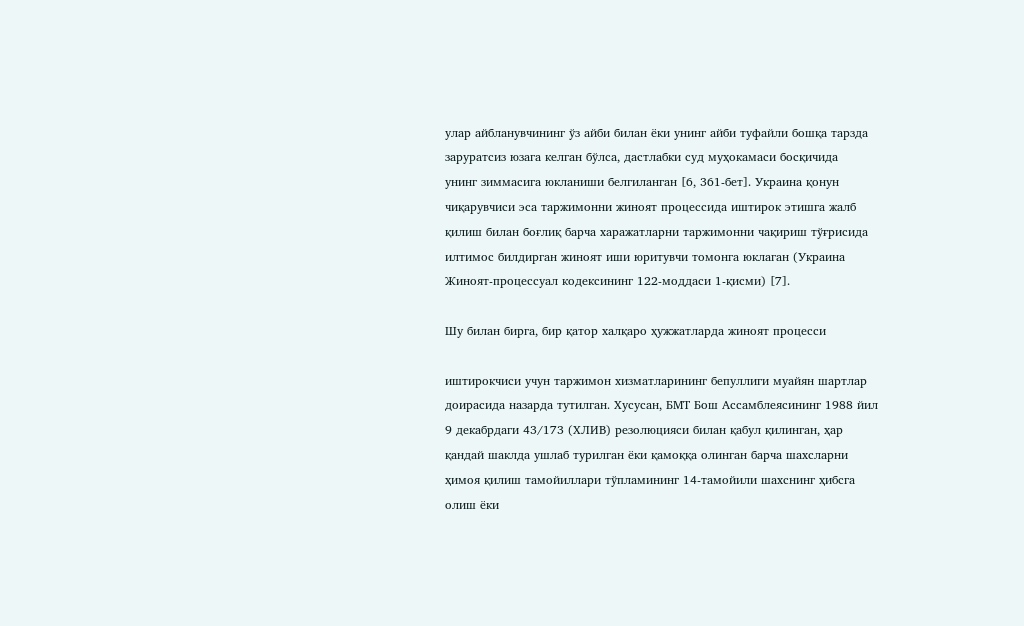улар айбланувчининг ўз айби билан ёки унинг айби туфайли бошқа тарзда
заруратсиз юзага келган бўлса, дастлабки суд муҳокамаси босқичида
унинг зиммасига юкланиши белгиланган [6, 361-бет]. Украина қонун
чиқарувчиси эса таржимонни жиноят процессида иштирок этишга жалб
қилиш билан боғлиқ барча харажатларни таржимонни чақириш тўғрисида
илтимос билдирган жиноят иши юритувчи томонга юклаган (Украина
Жиноят-процессуал кодексининг 122-моддаси 1-қисми) [7].

Шу билан бирга, бир қатор халқаро ҳужжатларда жиноят процесси

иштирокчиси учун таржимон хизматларининг бепуллиги муайян шартлар
доирасида назарда тутилган. Хусусан, БМТ Бош Ассамблеясининг 1988 йил
9 декабрдаги 43/173 (ХЛИВ) резолюцияси билан қабул қилинган, ҳар
қандай шаклда ушлаб турилган ёки қамоққа олинган барча шахсларни
ҳимоя қилиш тамойиллари тўпламининг 14-тамойили шахснинг ҳибсга
олиш ёки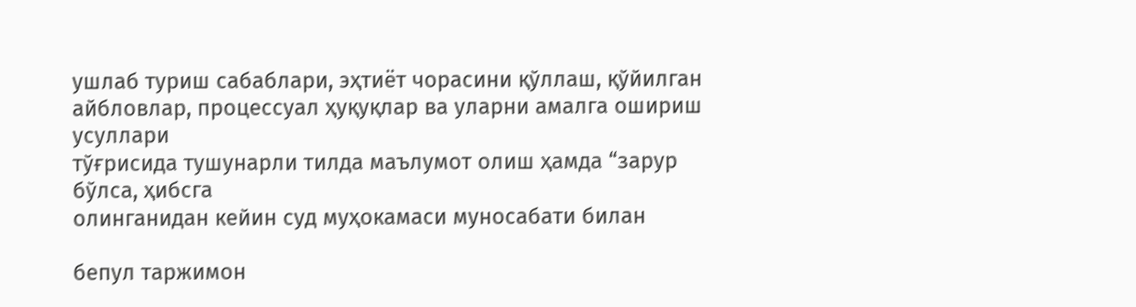ушлаб туриш сабаблари, эҳтиёт чорасини қўллаш, қўйилган
айбловлар, процессуал ҳуқуқлар ва уларни амалга ошириш усуллари
тўғрисида тушунарли тилда маълумот олиш ҳамда “зарур бўлса, ҳибсга
олинганидан кейин суд муҳокамаси муносабати билан

бепул таржимон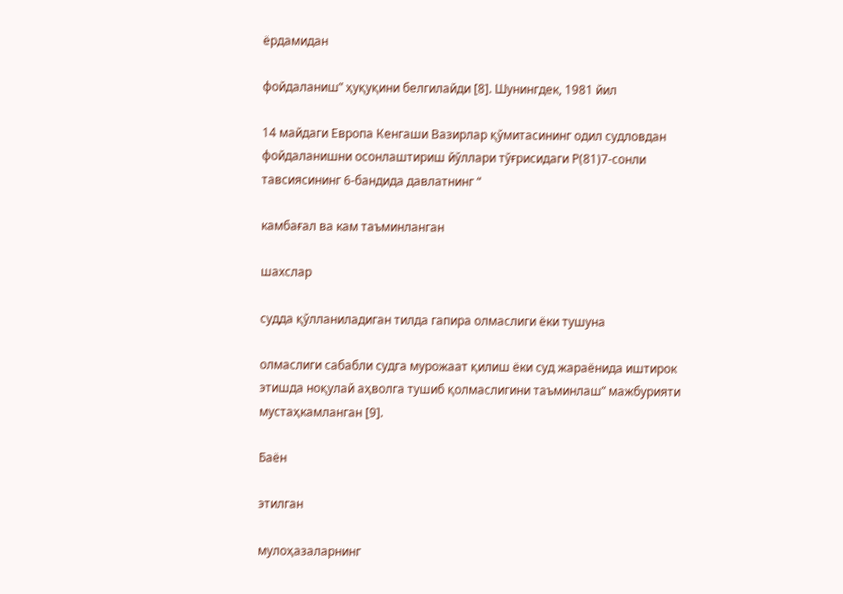ёрдамидан

фойдаланиш” ҳуқуқини белгилайди [8]. Шунингдек, 1981 йил

14 майдаги Европа Кенгаши Вазирлар қўмитасининг одил судловдан
фойдаланишни осонлаштириш йўллари тўғрисидаги Р(81)7-сонли
тавсиясининг 6-бандида давлатнинг “

камбағал ва кам таъминланган

шахслар

судда қўлланиладиган тилда гапира олмаслиги ёки тушуна

олмаслиги сабабли судга мурожаат қилиш ёки суд жараёнида иштирок
этишда ноқулай аҳволга тушиб қолмаслигини таъминлаш” мажбурияти
мустаҳкамланган [9].

Баён

этилган

мулоҳазаларнинг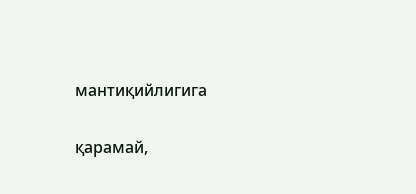мантиқийлигига

қарамай,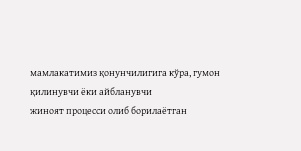мамлакатимиз қонунчилигига кўра, гумон қилинувчи ёки айбланувчи
жиноят процесси олиб борилаётган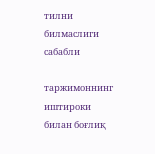тилни билмаслиги сабабли

таржимоннинг иштироки билан боғлиқ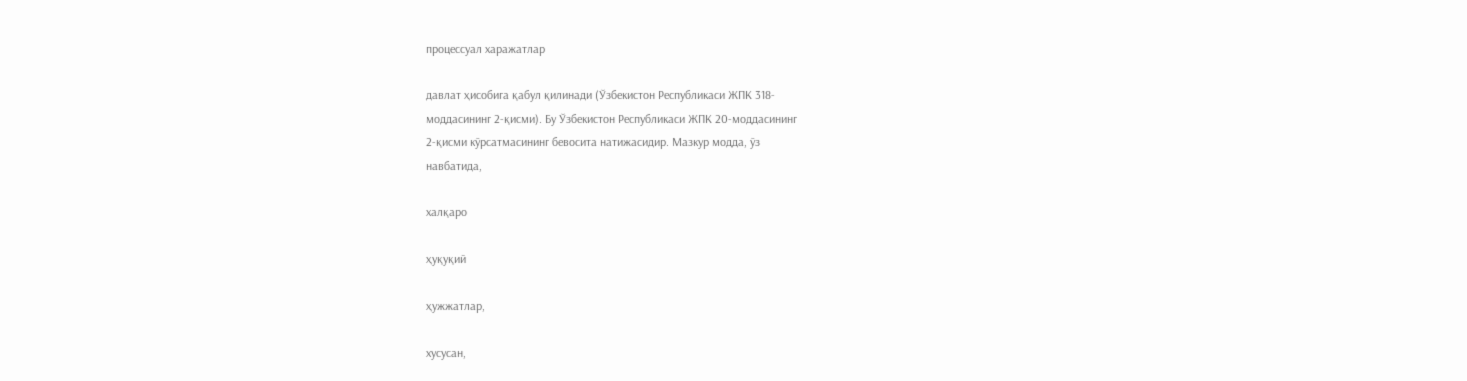процессуал харажатлар

давлат ҳисобига қабул қилинади (Ўзбекистон Республикаси ЖПК 318-
моддасининг 2-қисми). Бу Ўзбекистон Республикаси ЖПК 20-моддасининг
2-қисми кўрсатмасининг бевосита натижасидир. Мазкур модда, ўз
навбатида,

халқаро

ҳуқуқий

ҳужжатлар,

хусусан,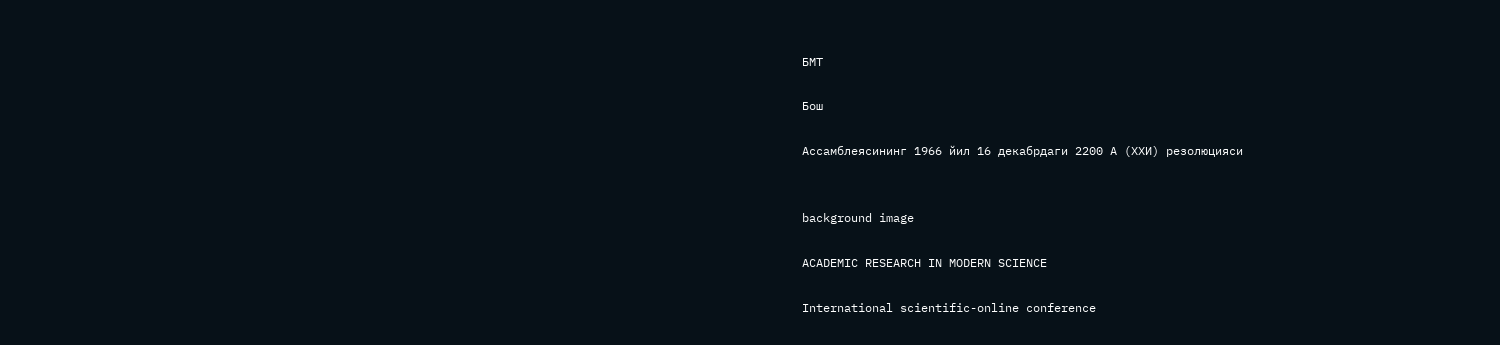БМТ

Бош

Ассамблеясининг 1966 йил 16 декабрдаги 2200 А (ХХИ) резолюцияси


background image

ACADEMIC RESEARCH IN MODERN SCIENCE

International scientific-online conference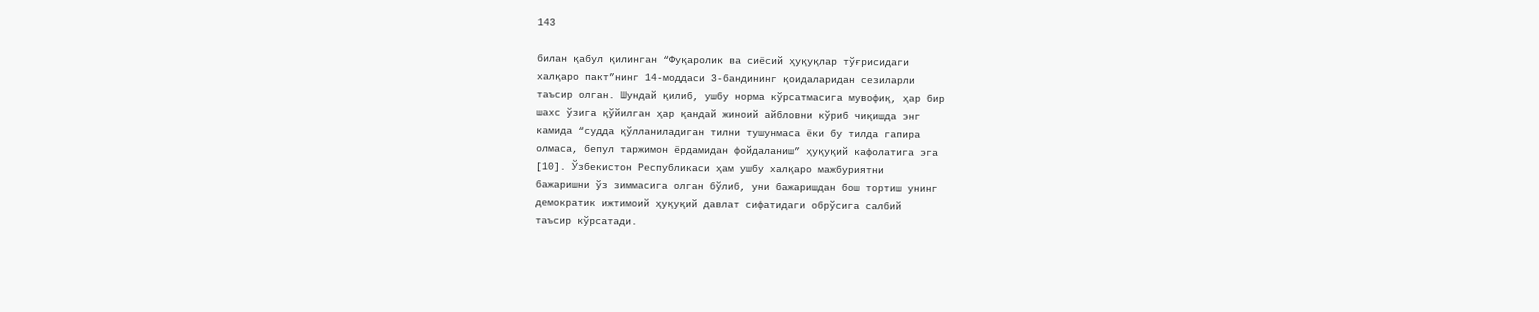143

билан қабул қилинган “Фуқаролик ва сиёсий ҳуқуқлар тўғрисидаги
халқаро пакт”нинг 14-моддаси 3-бандининг қоидаларидан сезиларли
таъсир олган. Шундай қилиб, ушбу норма кўрсатмасига мувофиқ, ҳар бир
шахс ўзига қўйилган ҳар қандай жиноий айбловни кўриб чиқишда энг
камида “судда қўлланиладиган тилни тушунмаса ёки бу тилда гапира
олмаса, бепул таржимон ёрдамидан фойдаланиш” ҳуқуқий кафолатига эга
[10]. Ўзбекистон Республикаси ҳам ушбу халқаро мажбуриятни
бажаришни ўз зиммасига олган бўлиб, уни бажаришдан бош тортиш унинг
демократик ижтимоий ҳуқуқий давлат сифатидаги обрўсига салбий
таъсир кўрсатади.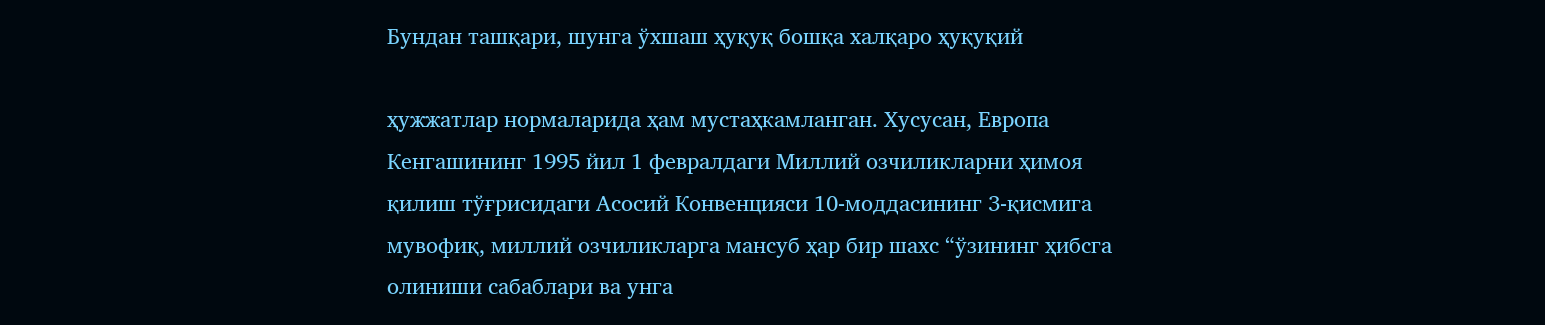Бундан ташқари, шунга ўхшаш ҳуқуқ бошқа халқаро ҳуқуқий

ҳужжатлар нормаларида ҳам мустаҳкамланган. Хусусан, Европа
Кенгашининг 1995 йил 1 февралдаги Миллий озчиликларни ҳимоя
қилиш тўғрисидаги Асосий Конвенцияси 10-моддасининг 3-қисмига
мувофиқ, миллий озчиликларга мансуб ҳар бир шахс “ўзининг ҳибсга
олиниши сабаблари ва унга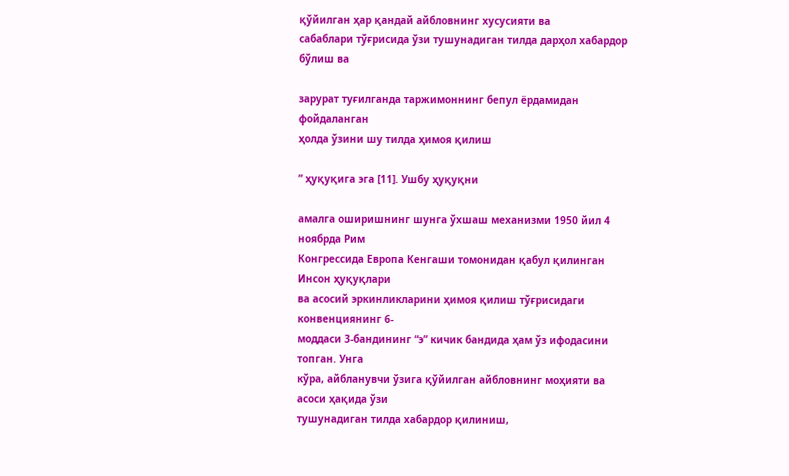қўйилган ҳар қандай айбловнинг хусусияти ва
сабаблари тўғрисида ўзи тушунадиган тилда дарҳол хабардор бўлиш ва

зарурат туғилганда таржимоннинг бепул ёрдамидан фойдаланган
ҳолда ўзини шу тилда ҳимоя қилиш

” ҳуқуқига эга [11]. Ушбу ҳуқуқни

амалга оширишнинг шунга ўхшаш механизми 1950 йил 4 ноябрда Рим
Конгрессида Европа Кенгаши томонидан қабул қилинган Инсон ҳуқуқлари
ва асосий эркинликларини ҳимоя қилиш тўғрисидаги конвенциянинг 6-
моддаси 3-бандининг “э” кичик бандида ҳам ўз ифодасини топган. Унга
кўра, айбланувчи ўзига қўйилган айбловнинг моҳияти ва асоси ҳақида ўзи
тушунадиган тилда хабардор қилиниш,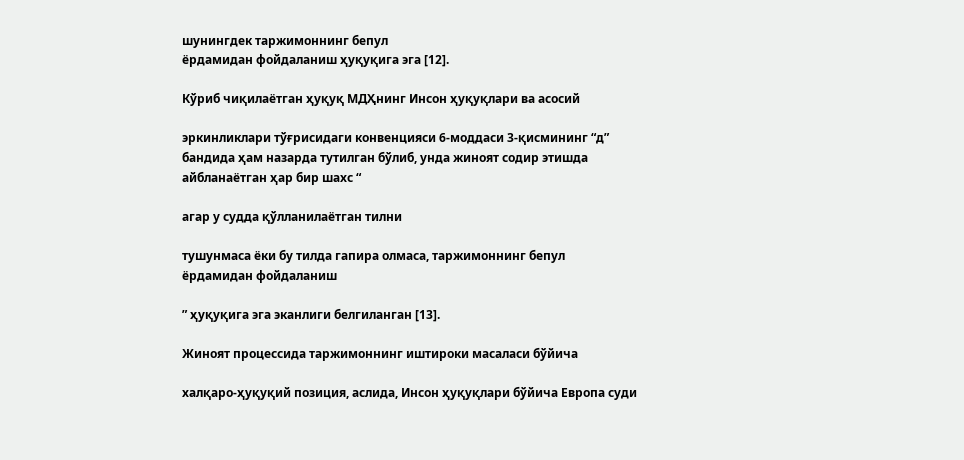шунингдек таржимоннинг бепул
ёрдамидан фойдаланиш ҳуқуқига эга [12].

Кўриб чиқилаётган ҳуқуқ МДҲнинг Инсон ҳуқуқлари ва асосий

эркинликлари тўғрисидаги конвенцияси 6-моддаси 3-қисмининг “д”
бандида ҳам назарда тутилган бўлиб, унда жиноят содир этишда
айбланаётган ҳар бир шахс “

агар у судда қўлланилаётган тилни

тушунмаса ёки бу тилда гапира олмаса, таржимоннинг бепул
ёрдамидан фойдаланиш

” ҳуқуқига эга эканлиги белгиланган [13].

Жиноят процессида таржимоннинг иштироки масаласи бўйича

халқаро-ҳуқуқий позиция, аслида, Инсон ҳуқуқлари бўйича Европа суди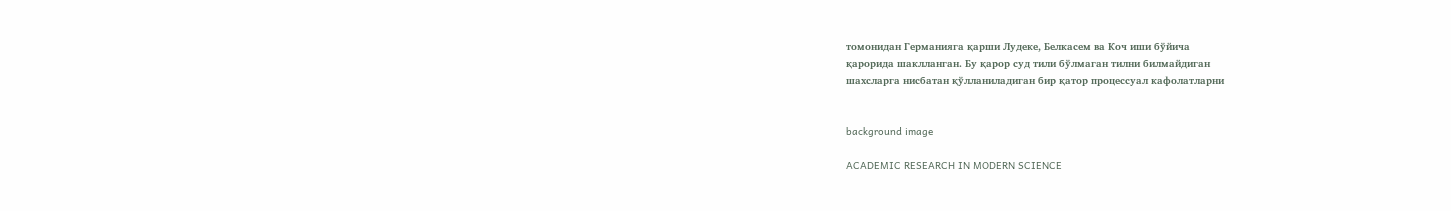томонидан Германияга қарши Лудеке, Белкасем ва Коч иши бўйича
қарорида шаклланган. Бу қарор суд тили бўлмаган тилни билмайдиган
шахсларга нисбатан қўлланиладиган бир қатор процессуал кафолатларни


background image

ACADEMIC RESEARCH IN MODERN SCIENCE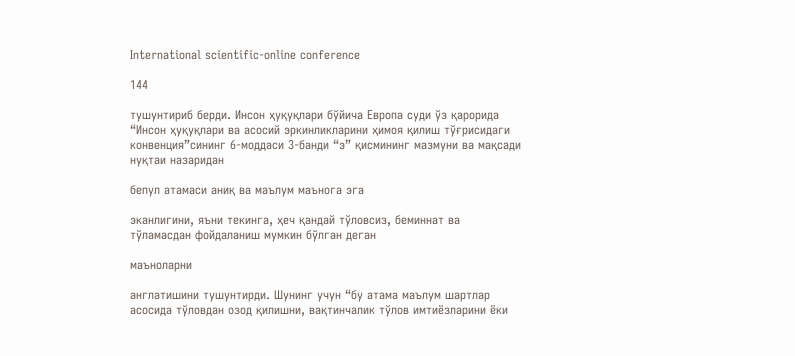International scientific-online conference

144

тушунтириб берди. Инсон ҳуқуқлари бўйича Европа суди ўз қарорида
“Инсон ҳуқуқлари ва асосий эркинликларини ҳимоя қилиш тўғрисидаги
конвенция”сининг 6-моддаси 3-банди “э” қисмининг мазмуни ва мақсади
нуқтаи назаридан

бепул атамаси аниқ ва маълум маънога эга

эканлигини, яъни текинга, ҳеч қандай тўловсиз, беминнат ва
тўламасдан фойдаланиш мумкин бўлган деган

маъноларни

англатишини тушунтирди. Шунинг учун “бу атама маълум шартлар
асосида тўловдан озод қилишни, вақтинчалик тўлов имтиёзларини ёки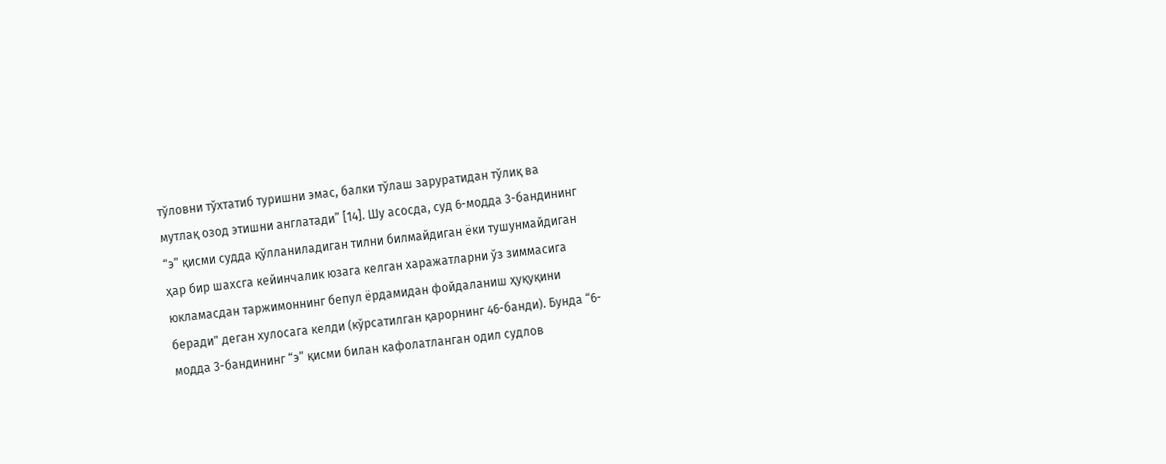тўловни тўхтатиб туришни эмас, балки тўлаш заруратидан тўлиқ ва
мутлақ озод этишни англатади” [14]. Шу асосда, суд 6-модда 3-бандининг
“э” қисми судда қўлланиладиган тилни билмайдиган ёки тушунмайдиган
ҳар бир шахсга кейинчалик юзага келган харажатларни ўз зиммасига
юкламасдан таржимоннинг бепул ёрдамидан фойдаланиш ҳуқуқини
беради" деган хулосага келди (кўрсатилган қарорнинг 46-банди). Бунда “6-
модда 3-бандининг “э” қисми билан кафолатланган одил судлов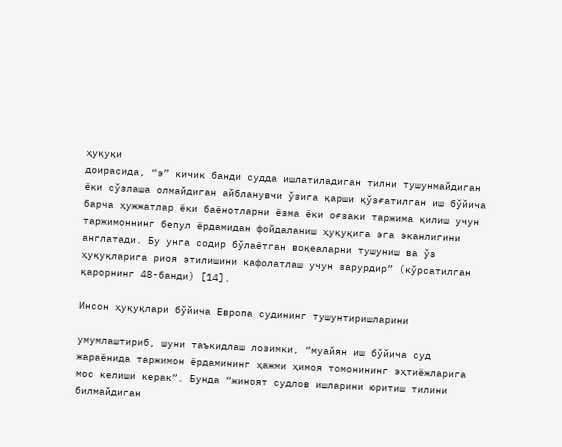ҳуқуқи
доирасида, “э” кичик банди судда ишлатиладиган тилни тушунмайдиган
ёки сўзлаша олмайдиган айбланувчи ўзига қарши қўзғатилган иш бўйича
барча ҳужжатлар ёки баёнотларни ёзма ёки оғзаки таржима қилиш учун
таржимоннинг бепул ёрдамидан фойдаланиш ҳуқуқига эга эканлигини
англатади. Бу унга содир бўлаётган воқеаларни тушуниш ва ўз
ҳуқуқларига риоя этилишини кафолатлаш учун зарурдир” (кўрсатилган
қарорнинг 48-банди) [14].

Инсон ҳуқуқлари бўйича Европа судининг тушунтиришларини

умумлаштириб, шуни таъкидлаш лозимки, “муайян иш бўйича суд
жараёнида таржимон ёрдамининг ҳажми ҳимоя томонининг эҳтиёжларига
мос келиши керак”. Бунда “жиноят судлов ишларини юритиш тилини
билмайдиган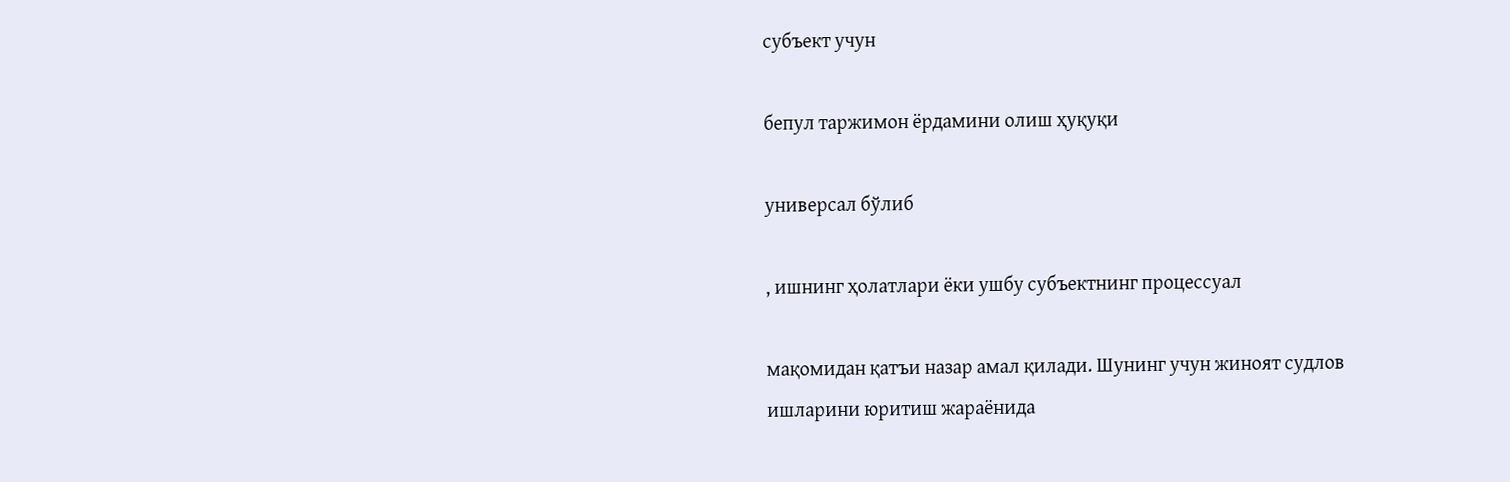субъект учун

бепул таржимон ёрдамини олиш ҳуқуқи

универсал бўлиб

, ишнинг ҳолатлари ёки ушбу субъектнинг процессуал

мақомидан қатъи назар амал қилади. Шунинг учун жиноят судлов
ишларини юритиш жараёнида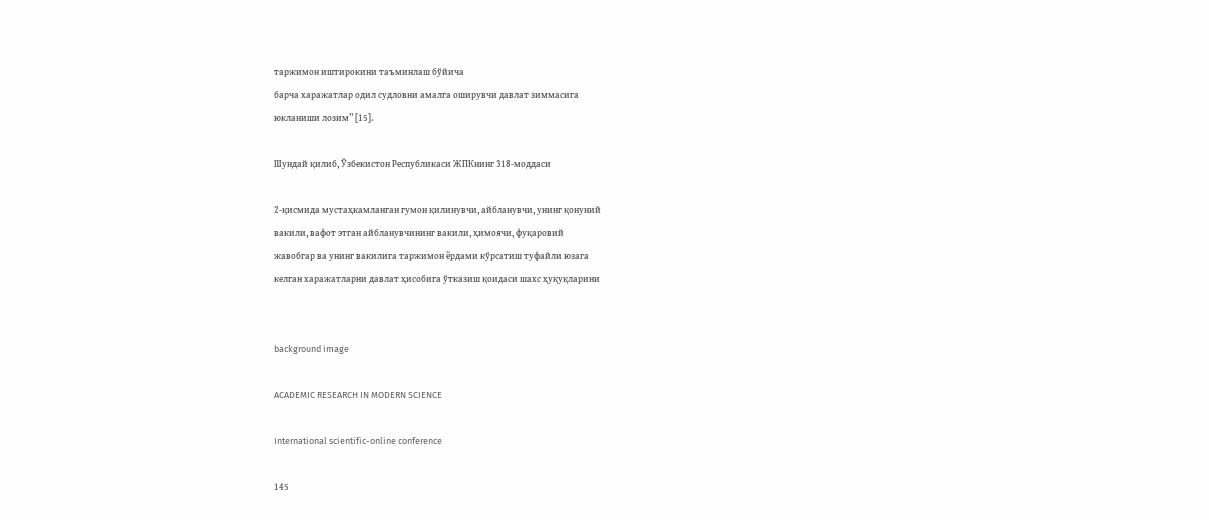таржимон иштирокини таъминлаш бўйича
барча харажатлар одил судловни амалга оширувчи давлат зиммасига
юкланиши лозим” [15].

Шундай қилиб, Ўзбекистон Республикаси ЖПКнинг 318-моддаси

2-қисмида мустаҳкамланган гумон қилинувчи, айбланувчи, унинг қонуний
вакили, вафот этган айбланувчининг вакили, ҳимоячи, фуқаровий
жавобгар ва унинг вакилига таржимон ёрдами кўрсатиш туфайли юзага
келган харажатларни давлат ҳисобига ўтказиш қоидаси шахс ҳуқуқларини


background image

ACADEMIC RESEARCH IN MODERN SCIENCE

International scientific-online conference

145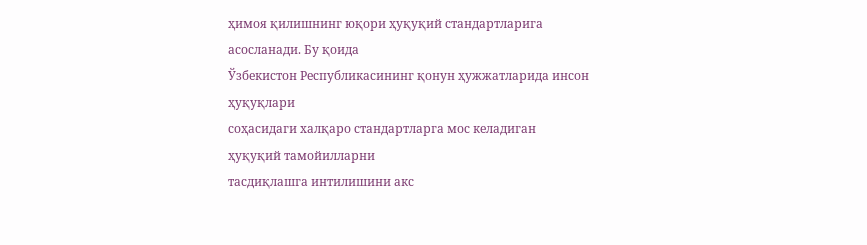ҳимоя қилишнинг юқори ҳуқуқий стандартларига асосланади. Бу қоида
Ўзбекистон Республикасининг қонун ҳужжатларида инсон ҳуқуқлари
соҳасидаги халқаро стандартларга мос келадиган ҳуқуқий тамойилларни
тасдиқлашга интилишини акс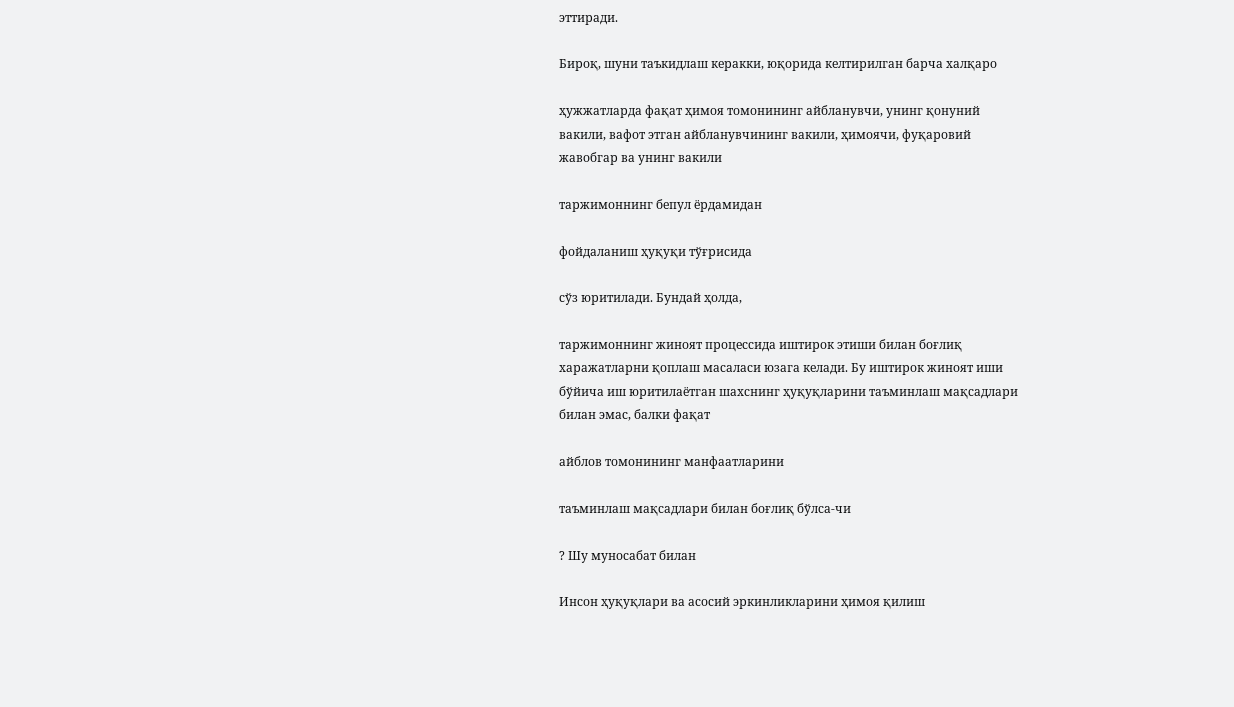эттиради.

Бироқ, шуни таъкидлаш керакки, юқорида келтирилган барча халқаро

ҳужжатларда фақат ҳимоя томонининг айбланувчи, унинг қонуний
вакили, вафот этган айбланувчининг вакили, ҳимоячи, фуқаровий
жавобгар ва унинг вакили

таржимоннинг бепул ёрдамидан

фойдаланиш ҳуқуқи тўғрисида

сўз юритилади. Бундай ҳолда,

таржимоннинг жиноят процессида иштирок этиши билан боғлиқ
харажатларни қоплаш масаласи юзага келади. Бу иштирок жиноят иши
бўйича иш юритилаётган шахснинг ҳуқуқларини таъминлаш мақсадлари
билан эмас, балки фақат

айблов томонининг манфаатларини

таъминлаш мақсадлари билан боғлиқ бўлса-чи

? Шу муносабат билан

Инсон ҳуқуқлари ва асосий эркинликларини ҳимоя қилиш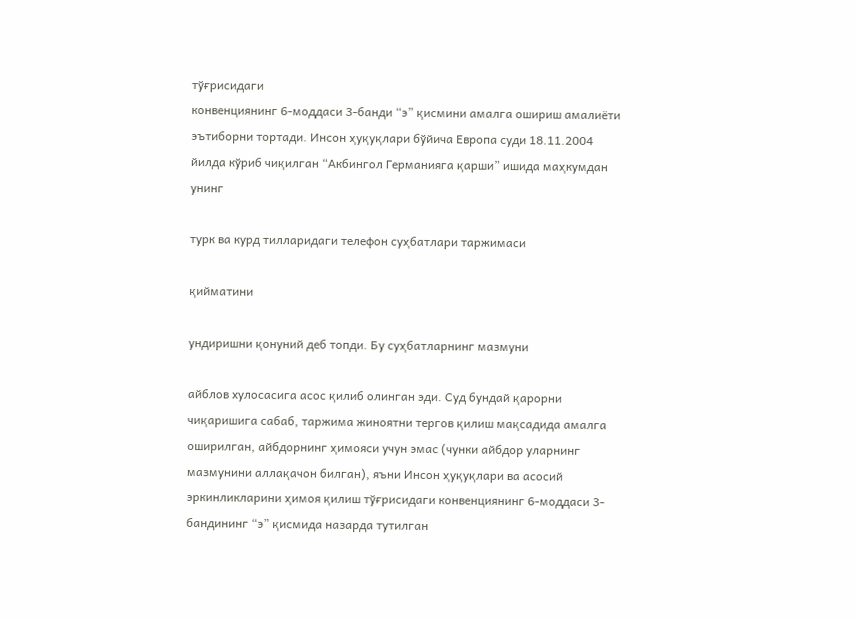тўғрисидаги
конвенциянинг 6-моддаси 3-банди “э” қисмини амалга ошириш амалиёти
эътиборни тортади. Инсон ҳуқуқлари бўйича Европа суди 18.11.2004
йилда кўриб чиқилган “Акбингол Германияга қарши” ишида маҳкумдан
унинг

турк ва курд тилларидаги телефон суҳбатлари таржимаси

қийматини

ундиришни қонуний деб топди. Бу суҳбатларнинг мазмуни

айблов хулосасига асос қилиб олинган эди. Суд бундай қарорни
чиқаришига сабаб, таржима жиноятни тергов қилиш мақсадида амалга
оширилган, айбдорнинг ҳимояси учун эмас (чунки айбдор уларнинг
мазмунини аллақачон билган), яъни Инсон ҳуқуқлари ва асосий
эркинликларини ҳимоя қилиш тўғрисидаги конвенциянинг 6-моддаси 3-
бандининг “э” қисмида назарда тутилган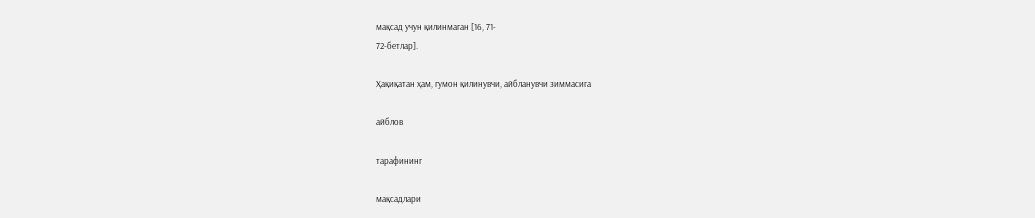мақсад учун қилинмаган [16, 71-
72-бетлар].

Ҳақиқатан ҳам, гумон қилинувчи, айбланувчи зиммасига

айблов

тарафининг

мақсадлари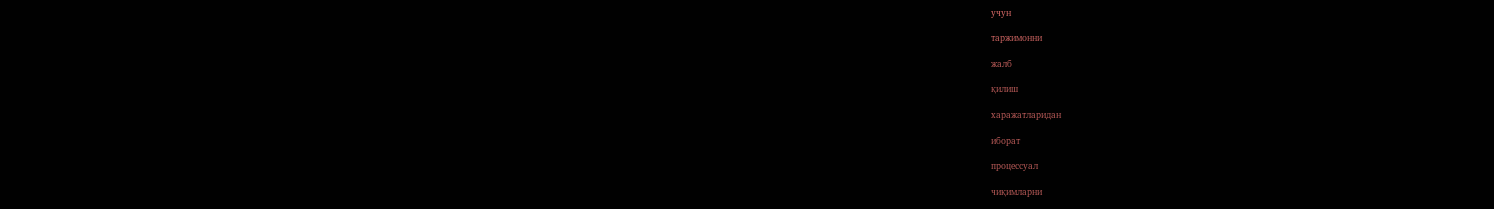учун

таржимонни

жалб

қилиш

харажатларидан

иборат

процессуал

чиқимларни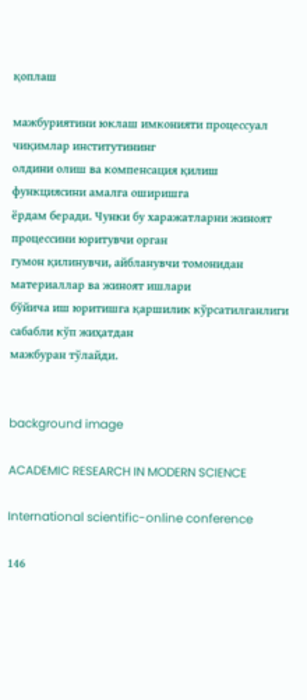қоплаш

мажбуриятини юклаш имконияти процессуал чиқимлар институтининг
олдини олиш ва компенсация қилиш функциясини амалга оширишга
ёрдам беради. Чунки бу харажатларни жиноят процессини юритувчи орган
гумон қилинувчи, айбланувчи томонидан материаллар ва жиноят ишлари
бўйича иш юритишга қаршилик кўрсатилганлиги сабабли кўп жиҳатдан
мажбуран тўлайди.


background image

ACADEMIC RESEARCH IN MODERN SCIENCE

International scientific-online conference

146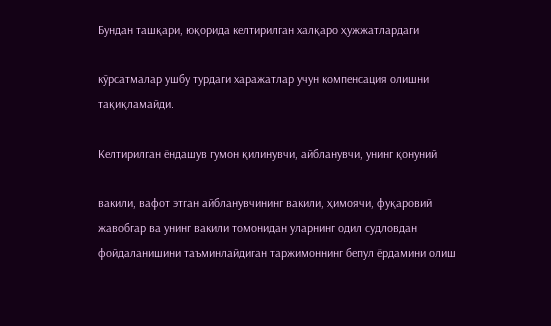Бундан ташқари, юқорида келтирилган халқаро ҳужжатлардаги

кўрсатмалар ушбу турдаги харажатлар учун компенсация олишни
тақиқламайди.

Келтирилган ёндашув гумон қилинувчи, айбланувчи, унинг қонуний

вакили, вафот этган айбланувчининг вакили, ҳимоячи, фуқаровий
жавобгар ва унинг вакили томонидан уларнинг одил судловдан
фойдаланишини таъминлайдиган таржимоннинг бепул ёрдамини олиш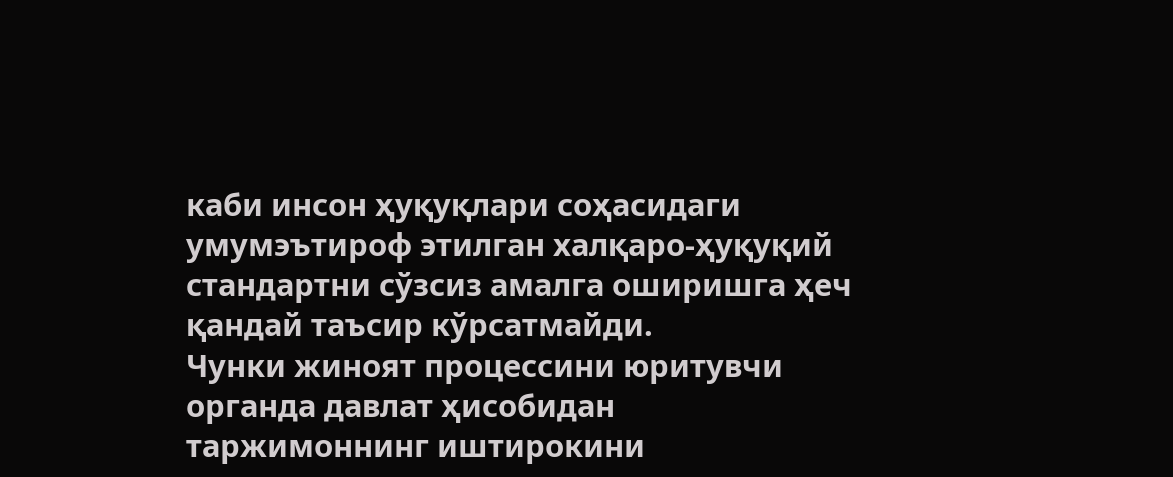каби инсон ҳуқуқлари соҳасидаги умумэътироф этилган халқаро-ҳуқуқий
стандартни сўзсиз амалга оширишга ҳеч қандай таъсир кўрсатмайди.
Чунки жиноят процессини юритувчи органда давлат ҳисобидан
таржимоннинг иштирокини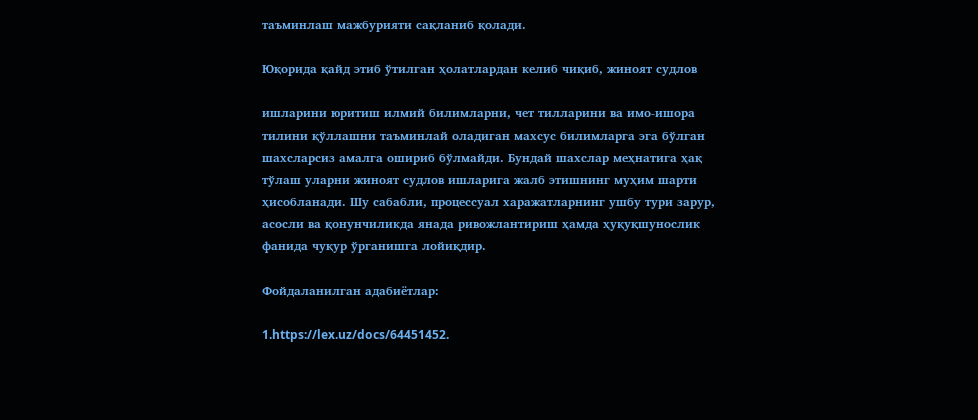таъминлаш мажбурияти сақланиб қолади.

Юқорида қайд этиб ўтилган ҳолатлардан келиб чиқиб, жиноят судлов

ишларини юритиш илмий билимларни, чет тилларини ва имо-ишора
тилини қўллашни таъминлай оладиган махсус билимларга эга бўлган
шахсларсиз амалга ошириб бўлмайди. Бундай шахслар меҳнатига ҳақ
тўлаш уларни жиноят судлов ишларига жалб этишнинг муҳим шарти
ҳисобланади. Шу сабабли, процессуал харажатларнинг ушбу тури зарур,
асосли ва қонунчиликда янада ривожлантириш ҳамда ҳуқуқшунослик
фанида чуқур ўрганишга лойиқдир.

Фойдаланилган адабиётлар:

1.https://lex.uz/docs/64451452.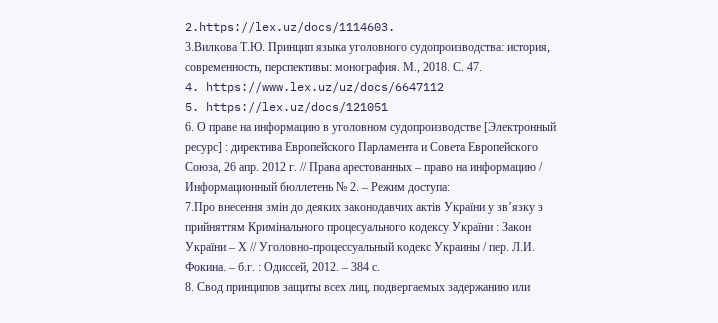2.https://lex.uz/docs/1114603.
3.Вилкова Т.Ю. Принцип языка уголовного судопроизводства: история,
современность, перспективы: монография. М., 2018. С. 47.
4. https://www.lex.uz/uz/docs/6647112
5. https://lex.uz/docs/121051
6. О праве на информацию в уголовном судопроизводстве [Электронный
ресурс] : директива Европейского Парламента и Совета Европейского
Союза, 26 апр. 2012 г. // Права арестованных – право на информацию /
Информационный бюллетень № 2. – Режим доступа:
7.Про внесення змін до деяких законодавчих актів України у зв’язку з
прийняттям Кримінального процесуального кодексу України : Закон
України – Х // Уголовно-процессуальный кодекс Украины / пер. Л.И.
Фокина. – б.г. : Одиссей, 2012. – 384 с.
8. Свод принципов защиты всех лиц, подвергаемых задержанию или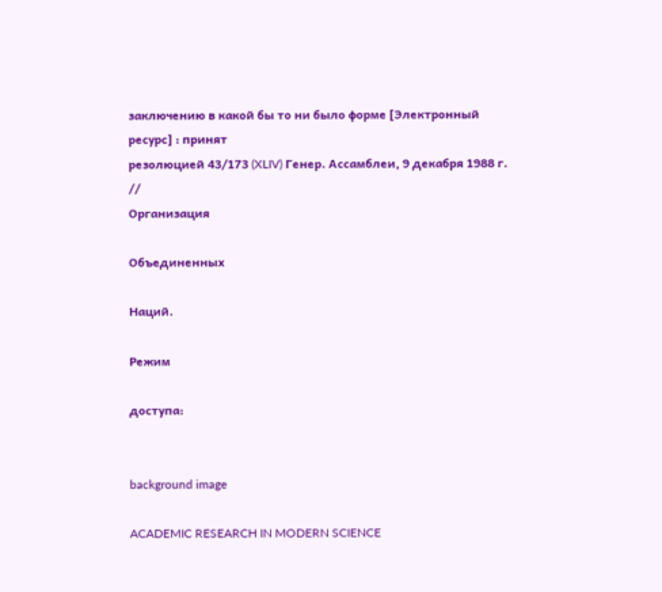заключению в какой бы то ни было форме [Электронный ресурс] : принят
резолюцией 43/173 (XLIV) Генер. Ассамблеи, 9 декабря 1988 г. //
Организация

Объединенных

Наций.

Режим

доступа:


background image

ACADEMIC RESEARCH IN MODERN SCIENCE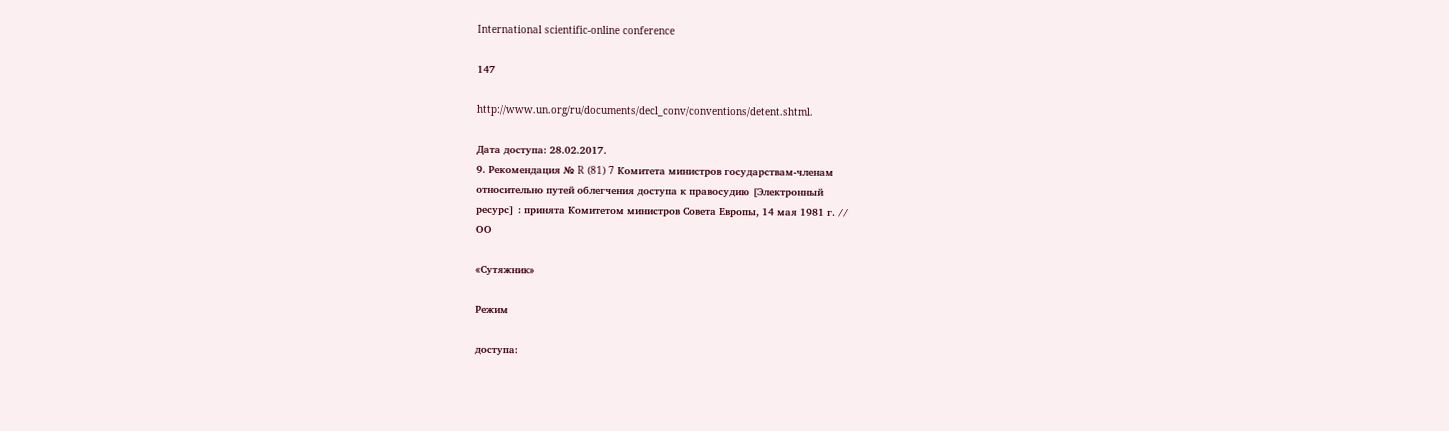International scientific-online conference

147

http://www.un.org/ru/documents/decl_conv/conventions/detent.shtml.

Дата доступа: 28.02.2017.
9. Рекомендация № R (81) 7 Комитета министров государствам-членам
относительно путей облегчения доступа к правосудию [Электронный
ресурс] : принята Комитетом министров Совета Европы, 14 мая 1981 г. //
ОО

«Сутяжник»

Режим

доступа: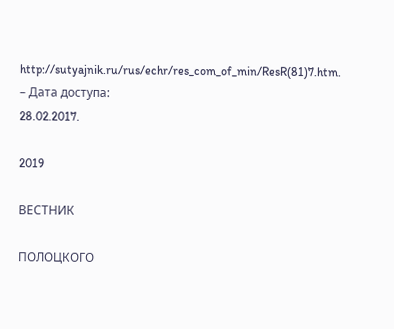http://sutyajnik.ru/rus/echr/res_com_of_min/ResR(81)7.htm. – Дата доступа:
28.02.2017.

2019

ВЕСТНИК

ПОЛОЦКОГО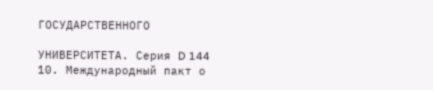ГОСУДАРСТВЕННОГО

УНИВЕРСИТЕТА. Серия D 144
10. Международный пакт о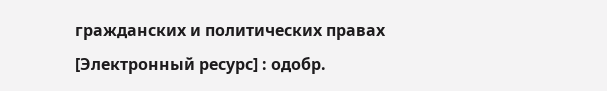гражданских и политических правах
[Электронный ресурс] : одобр.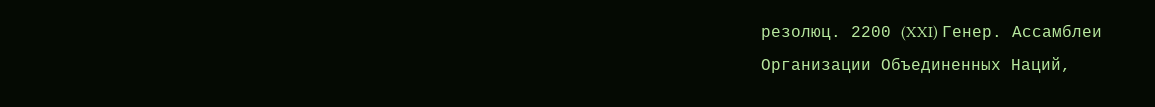резолюц. 2200 (XXI) Генер. Ассамблеи
Организации Объединенных Наций,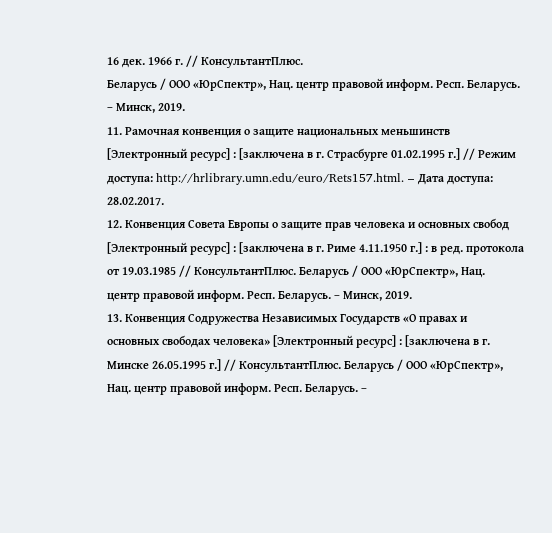16 дек. 1966 г. // КонсультантПлюс.
Беларусь / ООО «ЮрСпектр», Нац. центр правовой информ. Респ. Беларусь.
– Минск, 2019.
11. Рамочная конвенция о защите национальных меньшинств
[Электронный ресурс] : [заключена в г. Страсбурге 01.02.1995 г.] // Режим
доступа: http://hrlibrary.umn.edu/euro/Rets157.html. – Дата доступа:
28.02.2017.
12. Конвенция Совета Европы о защите прав человека и основных свобод
[Электронный ресурс] : [заключена в г. Риме 4.11.1950 г.] : в ред. протокола
от 19.03.1985 // КонсультантПлюс. Беларусь / ООО «ЮрСпектр», Нац.
центр правовой информ. Респ. Беларусь. – Минск, 2019.
13. Конвенция Содружества Независимых Государств «О правах и
основных свободах человека» [Электронный ресурс] : [заключена в г.
Минске 26.05.1995 г.] // КонсультантПлюс. Беларусь / ООО «ЮрСпектр»,
Нац. центр правовой информ. Респ. Беларусь. –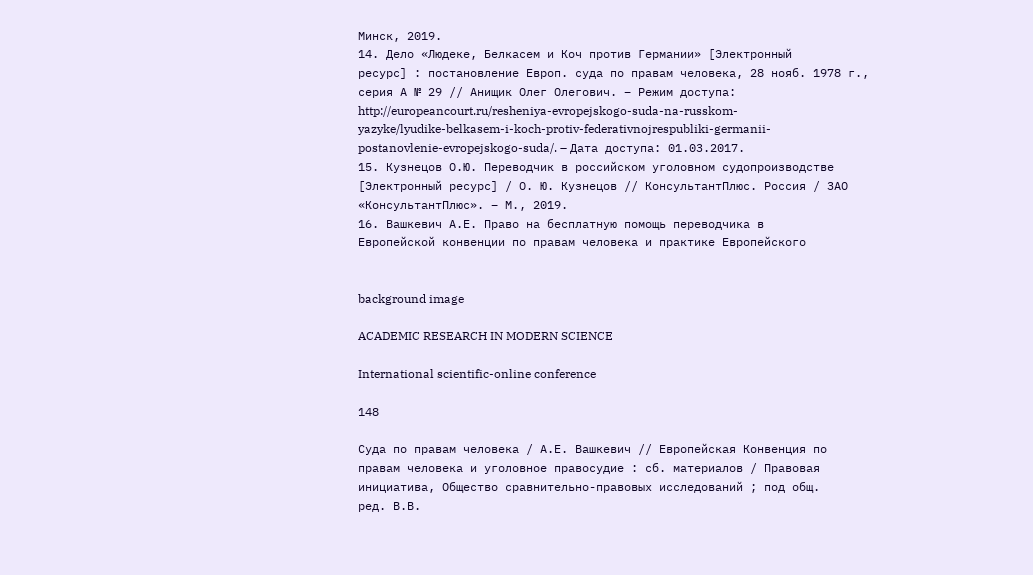Минск, 2019.
14. Дело «Людеке, Белкасем и Коч против Германии» [Электронный
ресурс] : постановление Европ. суда по правам человека, 28 нояб. 1978 г.,
серия А № 29 // Анищик Олег Олегович. – Режим доступа:
http://europeancourt.ru/resheniya-evropejskogo-suda-na-russkom-
yazyke/lyudike-belkasem-i-koch-protiv-federativnojrespubliki-germanii-
postanovlenie-evropejskogo-suda/. – Дата доступа: 01.03.2017.
15. Кузнецов О.Ю. Переводчик в российском уголовном судопроизводстве
[Электронный ресурс] / О. Ю. Кузнецов // КонсультантПлюс. Россия / ЗАО
«КонсультантПлюс». – М., 2019.
16. Вашкевич А.Е. Право на бесплатную помощь переводчика в
Европейской конвенции по правам человека и практике Европейского


background image

ACADEMIC RESEARCH IN MODERN SCIENCE

International scientific-online conference

148

Суда по правам человека / А.Е. Вашкевич // Европейская Конвенция по
правам человека и уголовное правосудие : сб. материалов / Правовая
инициатива, Общество сравнительно-правовых исследований ; под общ.
ред. В.В.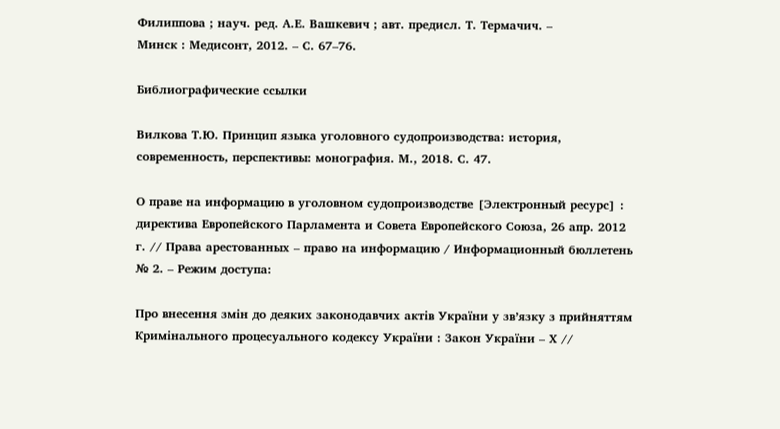Филиппова ; науч. ред. А.Е. Вашкевич ; авт. предисл. Т. Термачич. –
Минск : Медисонт, 2012. – С. 67–76.

Библиографические ссылки

Вилкова Т.Ю. Принцип языка уголовного судопроизводства: история, современность, перспективы: монография. М., 2018. С. 47.

О праве на информацию в уголовном судопроизводстве [Электронный ресурс] : директива Европейского Парламента и Совета Европейского Союза, 26 апр. 2012 г. // Права арестованных – право на информацию / Информационный бюллетень № 2. – Режим доступа:

Про внесення змін до деяких законодавчих актів України у зв’язку з прийняттям Кримінального процесуального кодексу України : Закон України – Х //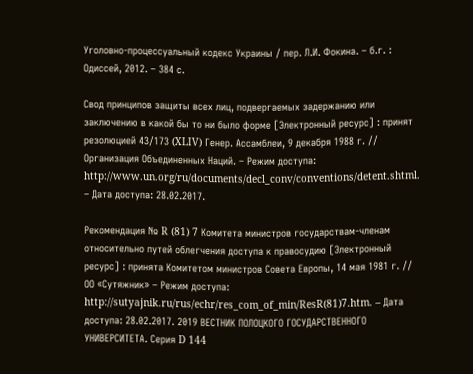Уголовно-процессуальный кодекс Украины / пер. Л.И. Фокина. – б.г. : Одиссей, 2012. – 384 с.

Свод принципов защиты всех лиц, подвергаемых задержанию или заключению в какой бы то ни было форме [Электронный ресурс] : принят резолюцией 43/173 (XLIV) Генер. Ассамблеи, 9 декабря 1988 г. // Организация Объединенных Наций. – Режим доступа: http://www.un.org/ru/documents/decl_conv/conventions/detent.shtml. – Дата доступа: 28.02.2017.

Рекомендация № R (81) 7 Комитета министров государствам-членам относительно путей облегчения доступа к правосудию [Электронный ресурс] : принята Комитетом министров Совета Европы, 14 мая 1981 г. // ОО «Сутяжник» – Режим доступа: http://sutyajnik.ru/rus/echr/res_com_of_min/ResR(81)7.htm. – Дата доступа: 28.02.2017. 2019 ВЕСТНИК ПОЛОЦКОГО ГОСУДАРСТВЕННОГО УНИВЕРСИТЕТА. Серия D 144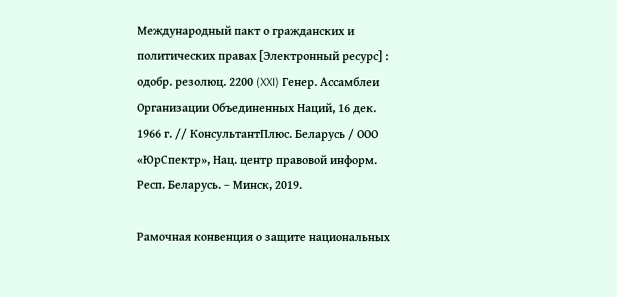Международный пакт о гражданских и политических правах [Электронный ресурс] : одобр. резолюц. 2200 (XXI) Генер. Ассамблеи Организации Объединенных Наций, 16 дек. 1966 г. // КонсультантПлюс. Беларусь / ООО «ЮрСпектр», Нац. центр правовой информ. Респ. Беларусь. – Минск, 2019.

Рамочная конвенция о защите национальных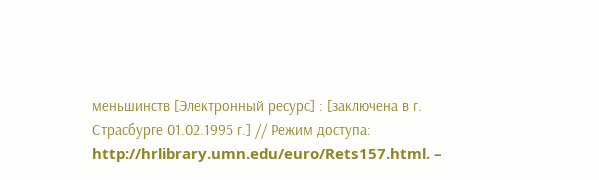меньшинств [Электронный ресурс] : [заключена в г. Страсбурге 01.02.1995 г.] // Режим доступа: http://hrlibrary.umn.edu/euro/Rets157.html. –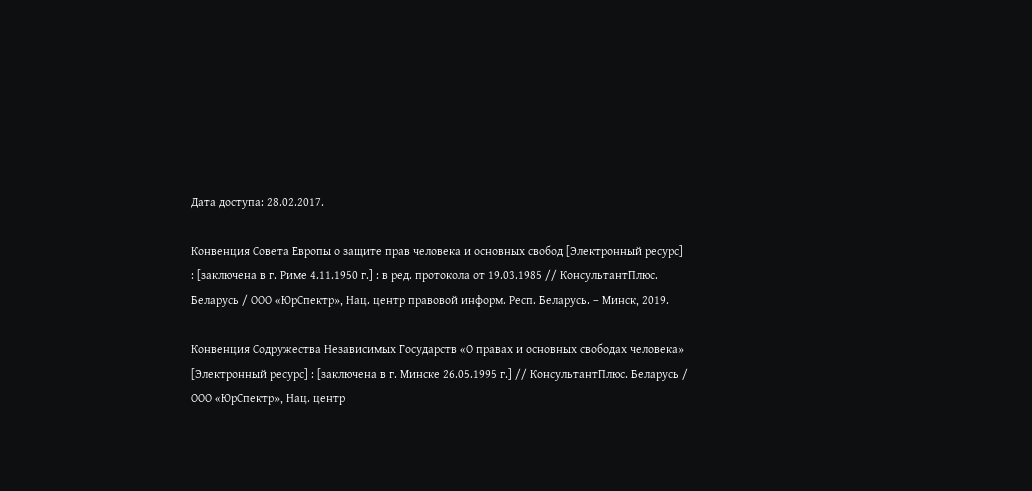Дата доступа: 28.02.2017.

Конвенция Совета Европы о защите прав человека и основных свобод [Электронный ресурс] : [заключена в г. Риме 4.11.1950 г.] : в ред. протокола от 19.03.1985 // КонсультантПлюс. Беларусь / ООО «ЮрСпектр», Нац. центр правовой информ. Респ. Беларусь. – Минск, 2019.

Конвенция Содружества Независимых Государств «О правах и основных свободах человека» [Электронный ресурс] : [заключена в г. Минске 26.05.1995 г.] // КонсультантПлюс. Беларусь / ООО «ЮрСпектр», Нац. центр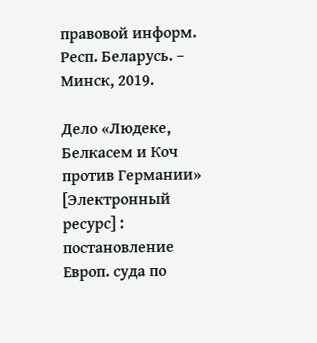правовой информ. Респ. Беларусь. – Минск, 2019.

Дело «Людеке, Белкасем и Коч против Германии» [Электронный ресурс] : постановление Европ. суда по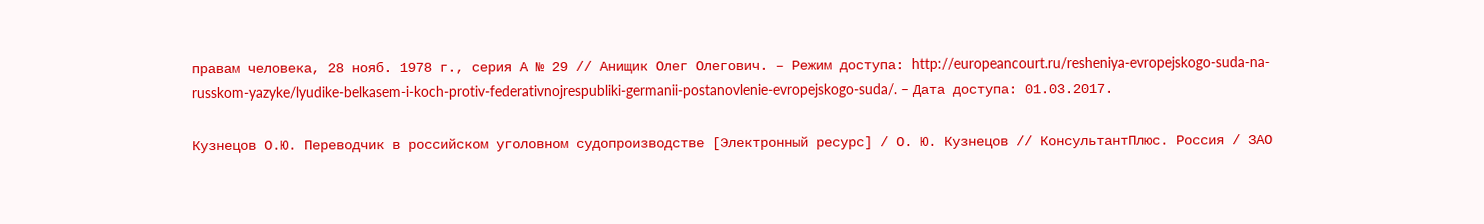правам человека, 28 нояб. 1978 г., серия А № 29 // Анищик Олег Олегович. – Режим доступа: http://europeancourt.ru/resheniya-evropejskogo-suda-na-russkom-yazyke/lyudike-belkasem-i-koch-protiv-federativnojrespubliki-germanii-postanovlenie-evropejskogo-suda/. – Дата доступа: 01.03.2017.

Кузнецов О.Ю. Переводчик в российском уголовном судопроизводстве [Электронный ресурс] / О. Ю. Кузнецов // КонсультантПлюс. Россия / ЗАО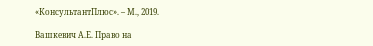«КонсультантПлюс». – М., 2019.

Вашкевич А.Е. Право на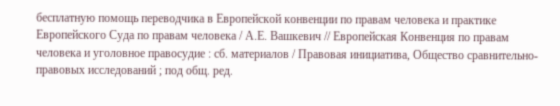бесплатную помощь переводчика в Европейской конвенции по правам человека и практике Европейского Суда по правам человека / А.Е. Вашкевич // Европейская Конвенция по правам человека и уголовное правосудие : сб. материалов / Правовая инициатива, Общество сравнительно-правовых исследований ; под общ. ред.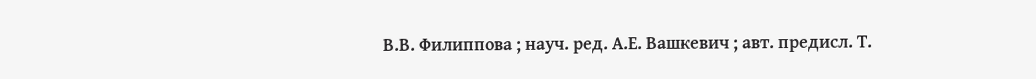В.В. Филиппова ; науч. ред. А.Е. Вашкевич ; авт. предисл. Т.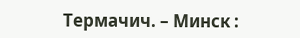Термачич. – Минск :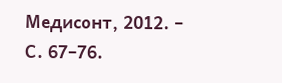Медисонт, 2012. – С. 67–76.